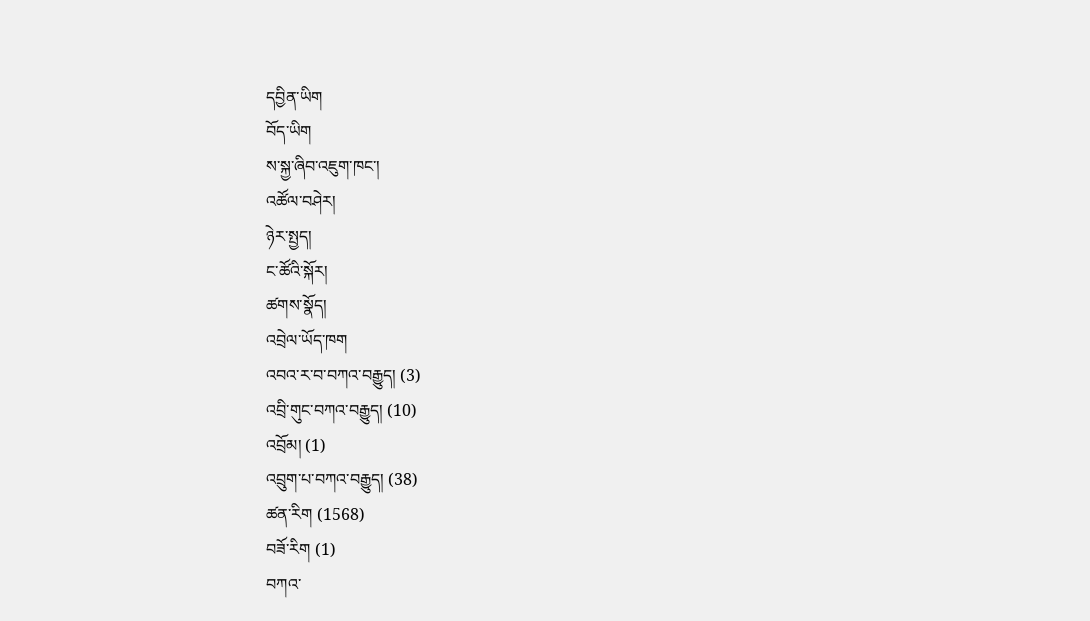དབྱིན་ཡིག
བོད་ཡིག
ས་སྐྱ་ཞིབ་འཇུག་ཁང་།
འཚོལ་བཤེར།
ཉེར་སྤྱད།
ང་ཚོའི་སྐོར།
ཚགས་སྣོད།
འབྲེལ་ཡོད་ཁག
འབའ་ར་བ་བཀའ་བརྒྱུད། (3)
འབྲི་གུང་བཀའ་བརྒྱུད། (10)
འབྲོམ། (1)
འབྲུག་པ་བཀའ་བརྒྱུད། (38)
ཚན་རིག (1568)
བཟོ་རིག (1)
བཀའ་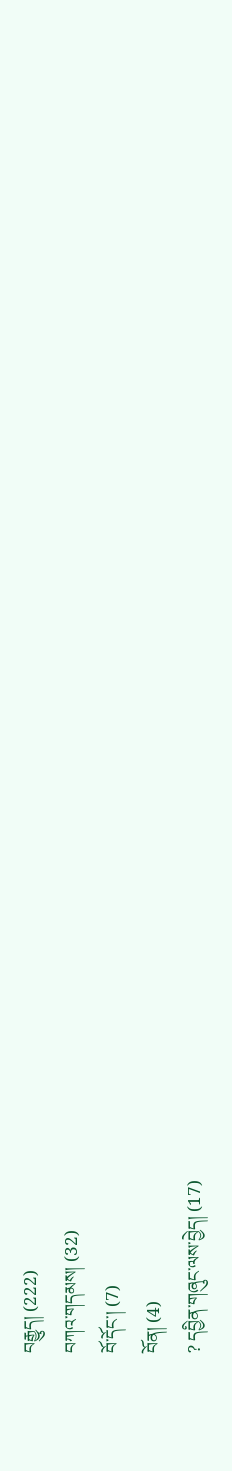བརྒྱུད། (222)
བཀའ་གདམས། (32)
བོ་དོང་། (7)
བོན། (4)
? དབྱིན་གཞུང་ལས་བྱེད། (17)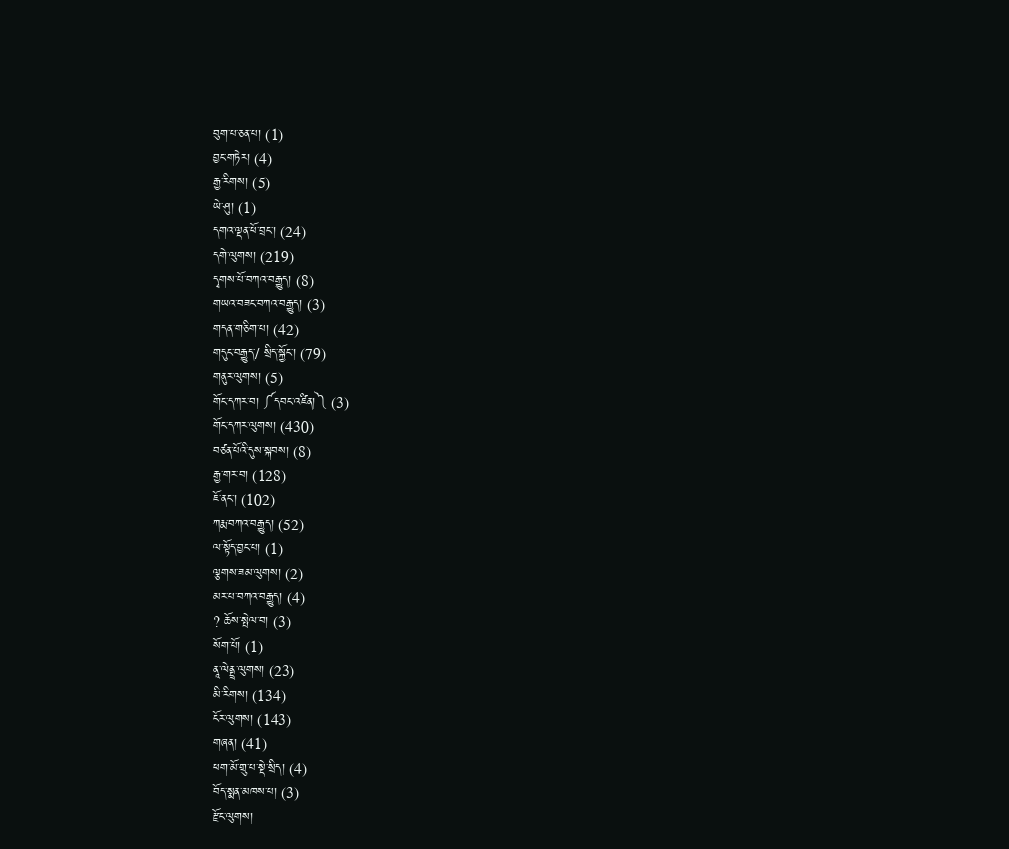བུག་པ་ཅན་པ། (1)
བྱང་གཏེར། (4)
རྒྱ་རིགས། (5)
ཡེ་ཤུ། (1)
དགའ་ལྡན་ཕོ་བྲང་། (24)
དགེ་ལུགས། (219)
དྭགས་པོ་བཀའ་བརྒྱུད། (8)
གཡའ་བཟང་བཀའ་བརྒྱུད། (3)
གདན་གཅིག་པ། (42)
གདུང་བརྒྱུད་/ སྲིད་སྐྱོང་། (79)
གནུར་ལུགས། (5)
གོང་དཀར་བ། ༼དབང་འཛིན།༽ (3)
གོང་དཀར་ལུགས། (430)
བཙན་པོའི་དུས་སྐབས། (8)
རྒྱ་གར་བ། (128)
ཇོ་ནང་། (102)
ཀརྨ་བཀའ་བརྒྱུད། (52)
ལ་སྟོད་བྱང་པ། (1)
ལྕགས་ཟམ་ལུགས། (2)
མར་པ་བཀའ་བརྒྱུད། (4)
? ཆོས་སྤེལ་བ། (3)
སོག་པོ། (1)
ནཱ་ལེནྡྲ་ལུགས། (23)
མི་རིགས། (134)
ངོར་ལུགས། (143)
གཞན། (41)
ཕག་མོ་གྲུ་པ་སྡེ་སྲིད། (4)
བོད་སྨན་མཁས་པ། (3)
རྫོང་ལུགས།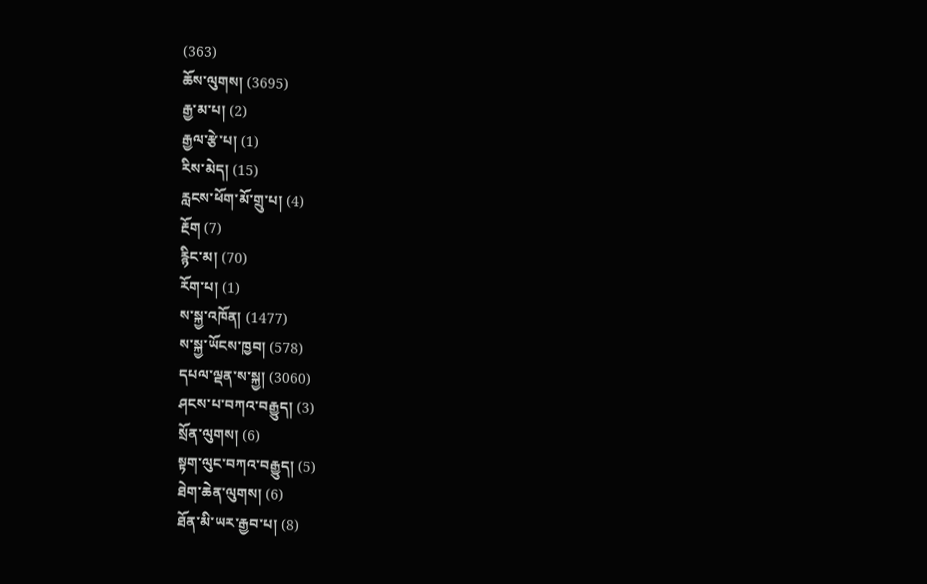(363)
ཆོས་ལུགས། (3695)
རྒྱ་མ་པ། (2)
རྒྱལ་རྩེ་པ། (1)
རིས་མེད། (15)
རླངས་ཕོག་མོ་གྲུ་པ། (4)
རྔོག (7)
རྙིང་མ། (70)
རོག་པ། (1)
ས་སྐྱ་འཁོན། (1477)
ས་སྐྱ་ཡོངས་ཁྱབ། (578)
དཔལ་ལྡན་ས་སྐྱ། (3060)
ཤངས་པ་བཀའ་བརྒྱུད། (3)
སྲོན་ལུགས། (6)
སྟག་ལུང་བཀའ་བརྒྱུད། (5)
ཐེག་ཆེན་ལུགས། (6)
ཐོན་མི་ཡར་རྒྱབ་པ། (8)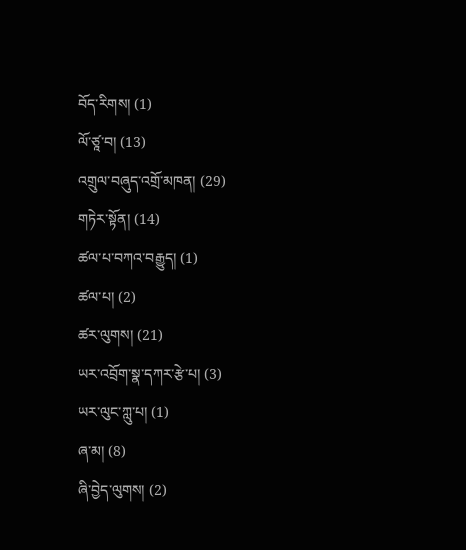བོད་རིགས། (1)
ལོ་ཙཱ་བ། (13)
འགྲུལ་བཞུད་འགྲོ་མཁན། (29)
གཏེར་སྟོན། (14)
ཚལ་པ་བཀའ་བརྒྱུད། (1)
ཚལ་པ། (2)
ཚར་ལུགས། (21)
ཡར་འབྲོག་སྣ་དཀར་རྩེ་པ། (3)
ཡར་ལུང་ཀླུ་པ། (1)
ཞ་མ། (8)
ཞི་བྱེད་ལུགས། (2)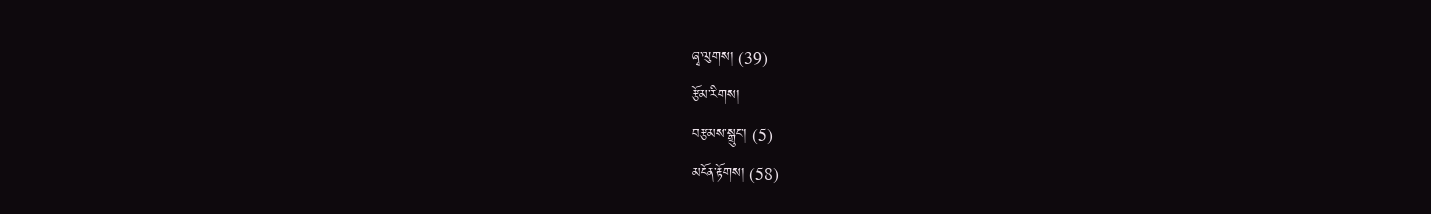ཞྭ་ལུགས། (39)
རྩོམ་རིགས།
བརྩམས་སྒྲུང་། (5)
མངོན་རྟོགས། (58)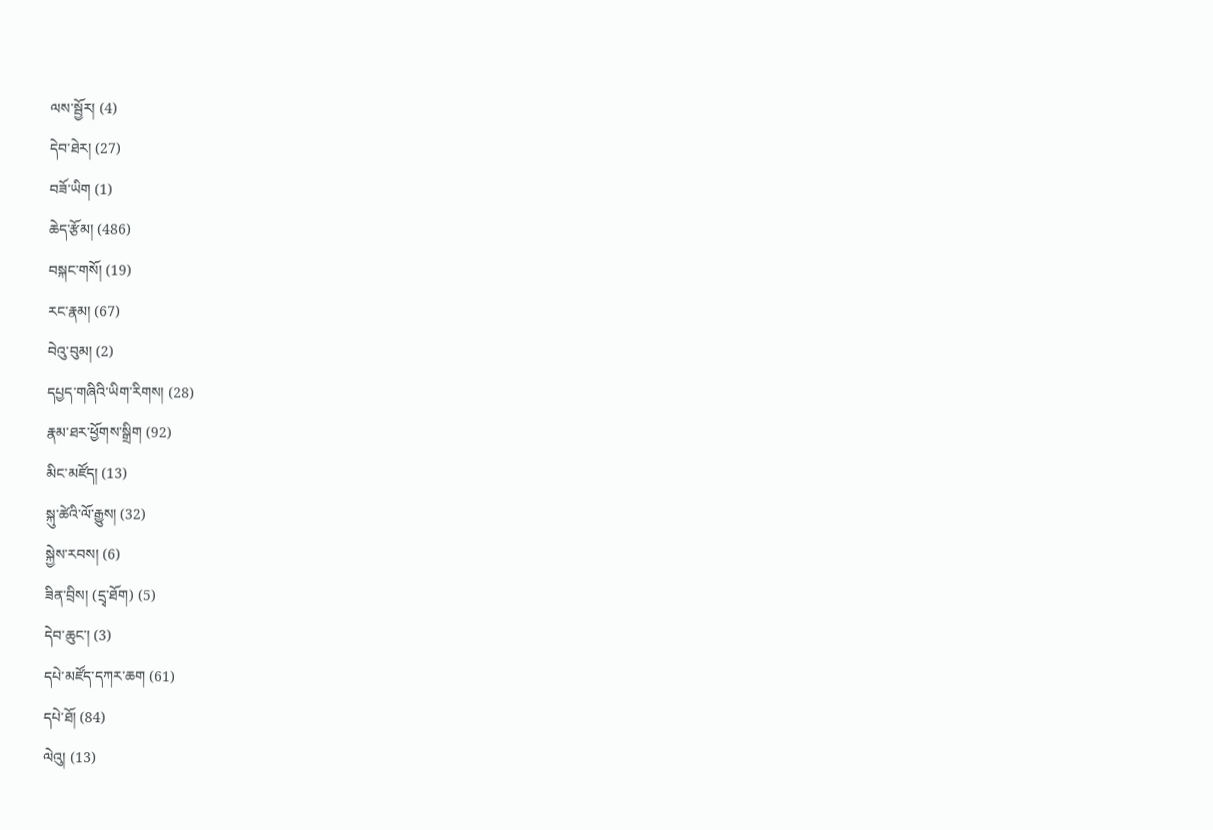ལས་སྦྱོར། (4)
དེབ་ཐེར། (27)
བཟོ་ཡིག (1)
ཆེད་རྩོམ། (486)
བསྐང་གསོ། (19)
རང་རྣམ། (67)
བེའུ་བུམ། (2)
དཔྱད་གཞིའི་ཡིག་རིགས། (28)
རྣམ་ཐར་ཕྱོགས་སྒྲིག (92)
མིང་མཛོད། (13)
སྐུ་ཚེའི་ལོ་རྒྱུས། (32)
སྐྱེས་རབས། (6)
ཟིན་བྲིས། (དྲྭ་ཐོག) (5)
དེབ་ཆུང་། (3)
དཔེ་མཛོད་དཀར་ཆག (61)
དཔེ་ཐོ། (84)
ལེའུ། (13)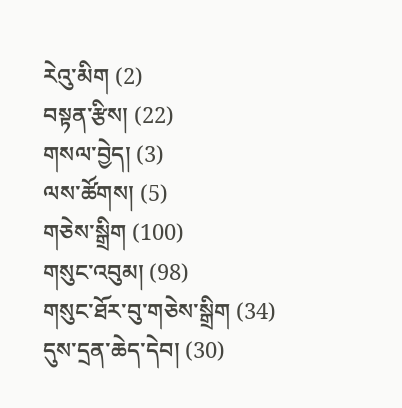རེའུ་མིག (2)
བསྟན་རྩིས། (22)
གསལ་བྱེད། (3)
ལས་ཚོགས། (5)
གཅེས་སྒྲིག (100)
གསུང་འབུམ། (98)
གསུང་ཐོར་བུ་གཅེས་སྒྲིག (34)
དུས་དྲན་ཆེད་དེབ། (30)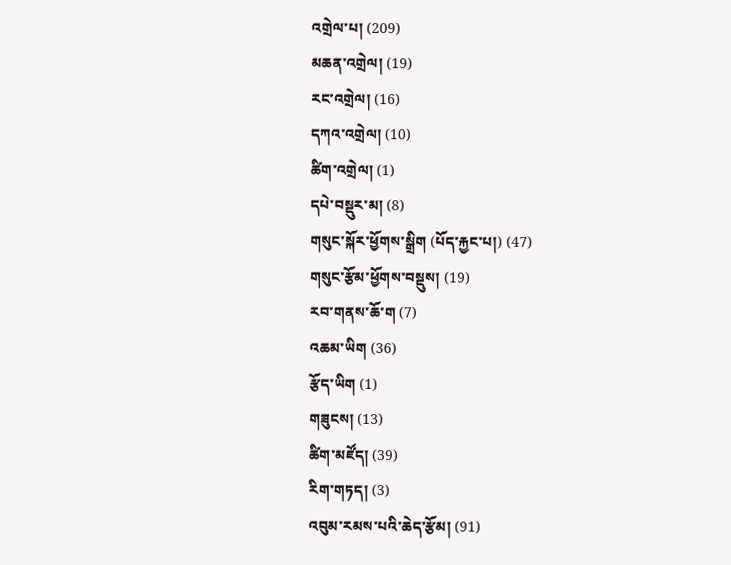འགྲེལ་པ། (209)
མཆན་འགྲེལ། (19)
རང་འགྲེལ། (16)
དཀའ་འགྲེལ། (10)
ཚིག་འགྲེལ། (1)
དཔེ་བསྡུར་མ། (8)
གསུང་སྐོར་ཕྱོགས་སྒྲིག (པོད་རྐྱང་པ།) (47)
གསུང་རྩོམ་ཕྱོགས་བསྡུས། (19)
རབ་གནས་ཆོ་ག (7)
འཆམ་ཡིག (36)
རྩོད་ཡིག (1)
གཟུངས། (13)
ཚིག་མཛོད། (39)
རིག་གཏད། (3)
འབུམ་རམས་པའི་ཆེད་རྩོམ། (91)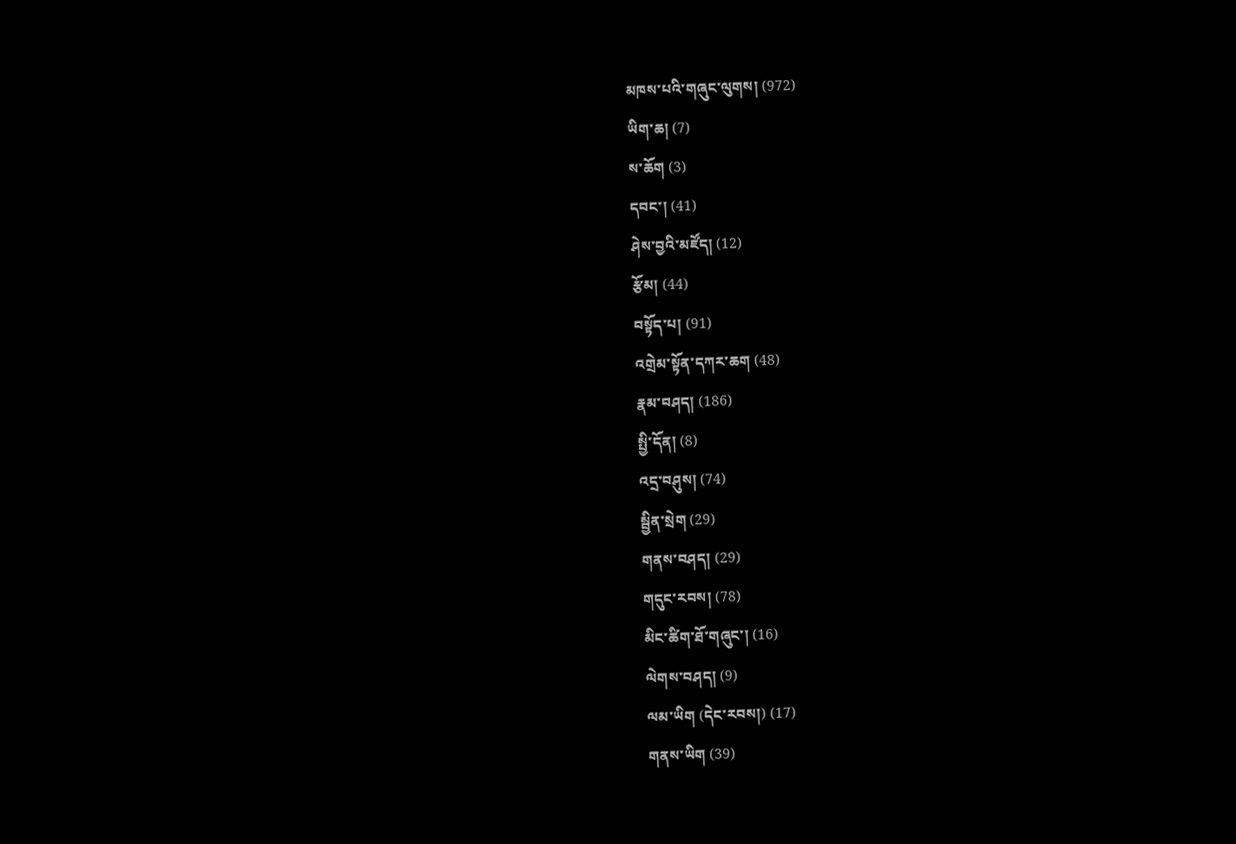མཁས་པའི་གཞུང་ལུགས། (972)
ཡིག་ཆ། (7)
ས་ཆོག (3)
དབང་། (41)
ཤེས་བྱའི་མཛོད། (12)
རྩོམ། (44)
བསྟོད་པ། (91)
འགྲེམ་སྟོན་དཀར་ཆག (48)
རྣམ་བཤད། (186)
སྤྱི་དོན། (8)
འདྲ་བཤུས། (74)
སྦྱིན་སྲེག (29)
གནས་བཤད། (29)
གདུང་རབས། (78)
མིང་ཚིག་ཐོ་གཞུང་། (16)
ལེགས་བཤད། (9)
ལམ་ཡིག (དེང་རབས།) (17)
གནས་ཡིག (39)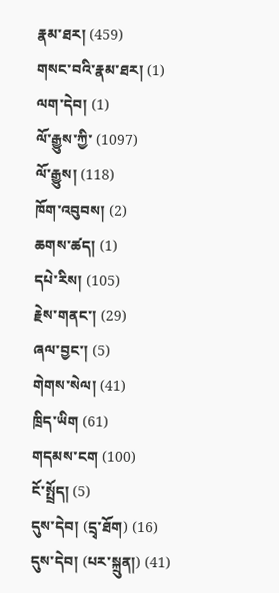རྣམ་ཐར། (459)
གསང་བའི་རྣམ་ཐར། (1)
ལག་དེབ། (1)
ལོ་རྒྱུས་ཀྱི་ (1097)
ལོ་རྒྱུས། (118)
ཁོག་འབུབས། (2)
ཆགས་ཚད། (1)
དཔེ་རིས། (105)
རྗེས་གནང་། (29)
ཞལ་བྱང་། (5)
གེགས་སེལ། (41)
ཁྲིད་ཡིག (61)
གདམས་ངག (100)
ངོ་སྤྲོད། (5)
དུས་དེབ། (དྲྭ་ཐོག) (16)
དུས་དེབ། (པར་སྐྲུན།) (41)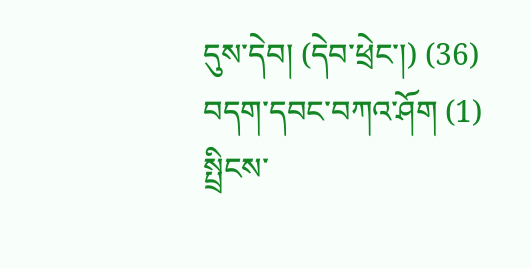དུས་དེབ། (དེབ་ཕྲེང་།) (36)
བདག་དབང་བཀའ་ཤོག (1)
སྤྲིངས་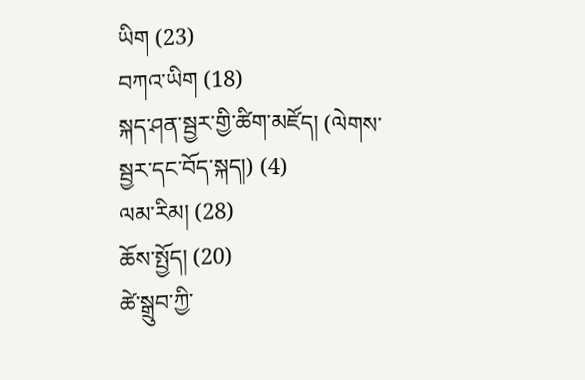ཡིག (23)
བཀའ་ཡིག (18)
སྐད་ཤན་སྦྱར་གྱི་ཚིག་མཛོད། (ལེགས་སྦྱར་དང་བོད་སྐད།) (4)
ལམ་རིམ། (28)
ཆོས་སྤྱོད། (20)
ཚེ་སྒྲུབ་ཀྱི་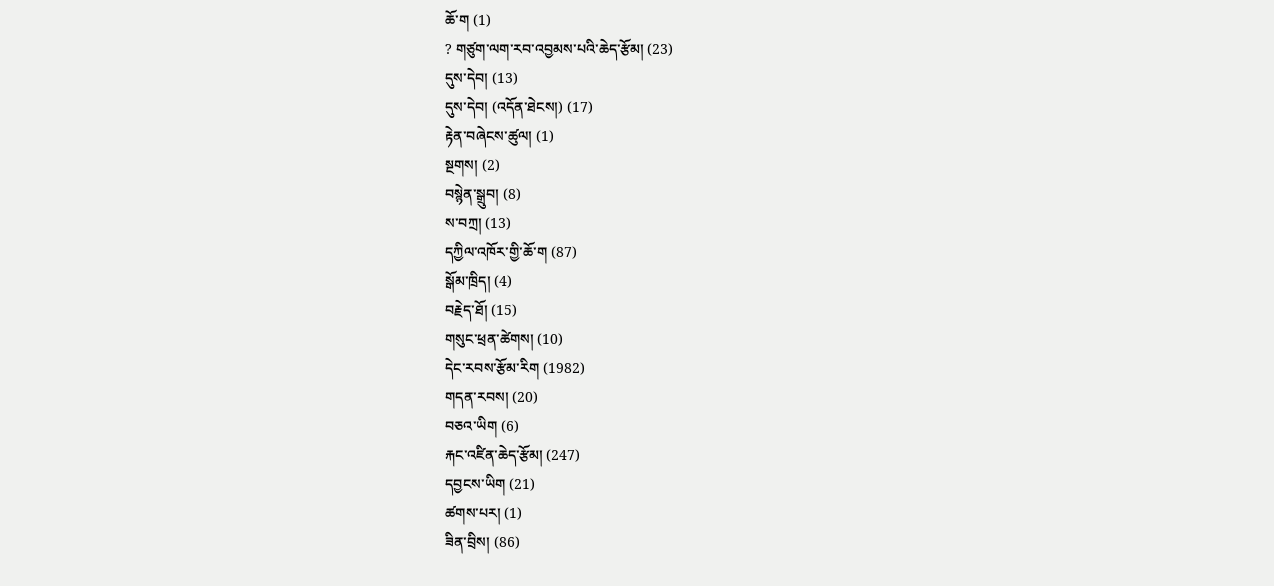ཆོ་ག (1)
? གཙུག་ལག་རབ་འབྱམས་པའི་ཆེད་རྩོམ། (23)
དུས་དེབ། (13)
དུས་དེབ། (འདོན་ཐེངས།) (17)
རྟེན་བཞེངས་ཚུལ། (1)
སྔགས། (2)
བསྙེན་སྒྲུབ། (8)
ས་བཀྲ། (13)
དཀྱིལ་འཁོར་གྱི་ཆོ་ག (87)
སྒོམ་ཁྲིད། (4)
བརྗེད་ཐོ། (15)
གསུང་ཕྲན་ཚེགས། (10)
དེང་རབས་རྩོམ་རིག (1982)
གདན་རབས། (20)
བཅའ་ཡིག (6)
རྐང་འཛིན་ཆེད་རྩོམ། (247)
དབྱངས་ཡིག (21)
ཚགས་པར། (1)
ཟིན་བྲིས། (86)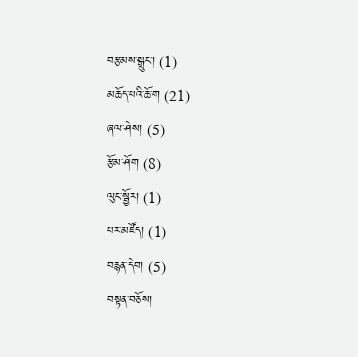བརྩམས་སྒྲུང་། (1)
མཆོད་པའི་ཆོ་ག (21)
ཞལ་ཤེས། (5)
རྩོམ་ཤོག (8)
ལུང་སྦྱོར། (1)
པར་མཛོད། (1)
བརྙན་དེབ། (5)
བསྟན་བཅོས།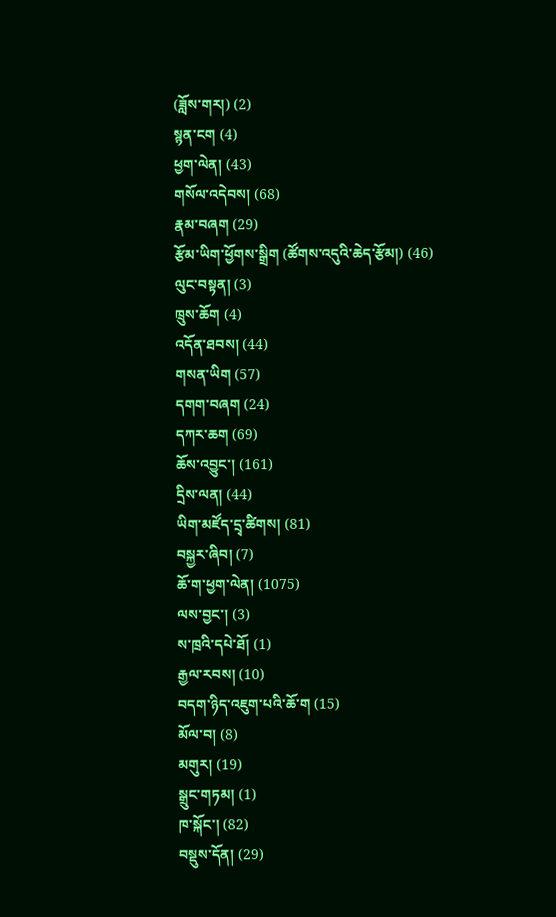(ཟློས་གར།) (2)
སྙན་ངག (4)
ཕྱག་ལེན། (43)
གསོལ་འདེབས། (68)
རྣམ་བཞག (29)
རྩོམ་ཡིག་ཕྱོགས་སྒྲིག (ཚོགས་འདུའི་ཆེད་རྩོམ།) (46)
ལུང་བསྟན། (3)
ཁྲུས་ཆོག (4)
འདོན་ཐབས། (44)
གསན་ཡིག (57)
དགག་བཞག (24)
དཀར་ཆག (69)
ཆོས་འབྱུང་། (161)
དྲིས་ལན། (44)
ཡིག་མཛོད་དྲྭ་ཚིགས། (81)
བསྐྱར་ཞིབ། (7)
ཆོ་ག་ཕྱག་ལེན། (1075)
ལས་བྱང་། (3)
ས་ཁྲའི་དཔེ་ཐོ། (1)
རྒྱལ་རབས། (10)
བདག་ཉིད་འཇུག་པའི་ཆོ་ག (15)
མོལ་བ། (8)
མགུར། (19)
སྒྲུང་གཏམ། (1)
ཁ་སྐོང་། (82)
བསྡུས་དོན། (29)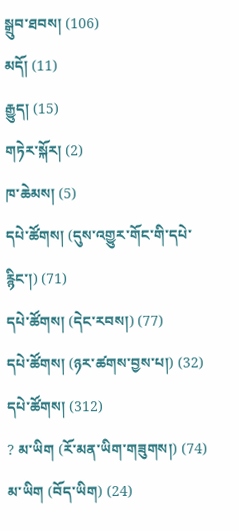སྒྲུབ་ཐབས། (106)
མདོ། (11)
རྒྱུད། (15)
གཏེར་སྐོར། (2)
ཁ་ཆེམས། (5)
དཔེ་ཚོགས། (དུས་འགྱུར་གོང་གི་དཔེ་རྙིང་།) (71)
དཔེ་ཚོགས། (དེང་རབས།) (77)
དཔེ་ཚོགས། (ཉར་ཚགས་བྱས་པ།) (32)
དཔེ་ཚོགས། (312)
? མ་ཡིག (རོ་མན་ཡིག་གཟུགས།) (74)
མ་ཡིག (བོད་ཡིག) (24)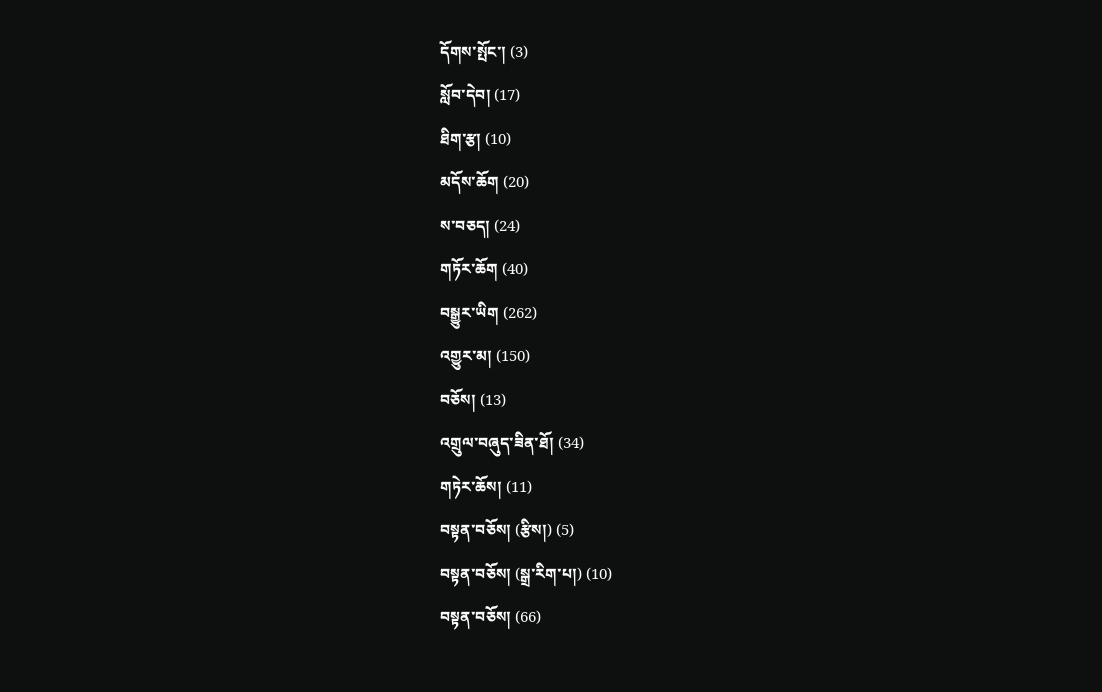དོགས་སྤོང་། (3)
སློབ་དེབ། (17)
ཐིག་རྩ། (10)
མདོས་ཆོག (20)
ས་བཅད། (24)
གཏོར་ཆོག (40)
བསྒྱུར་ཡིག (262)
འགྱུར་མ། (150)
བཅོས། (13)
འགྲུལ་བཞུད་ཟིན་ཐོ། (34)
གཏེར་ཆོས། (11)
བསྟན་བཅོས། (རྩིས།) (5)
བསྟན་བཅོས། (སྒྲ་རིག་པ།) (10)
བསྟན་བཅོས། (66)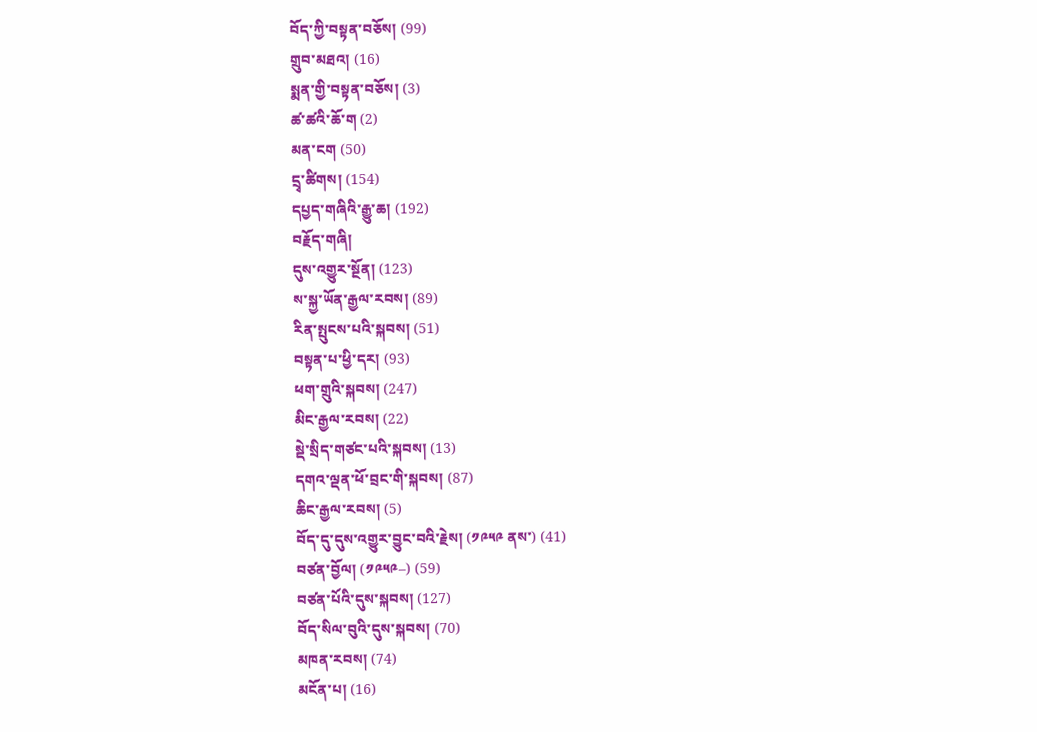བོད་ཀྱི་བསྟན་བཅོས། (99)
གྲུབ་མཐའ། (16)
སྨན་གྱི་བསྟན་བཅོས། (3)
ཚ་ཚའི་ཆོ་ག (2)
མན་ངག (50)
དྲྭ་ཚིགས། (154)
དཔྱད་གཞིའི་རྒྱུ་ཆ། (192)
བརྗོད་གཞི།
དུས་འགྱུར་སྔོན། (123)
ས་སྐྱ་ཡོན་རྒྱལ་རབས། (89)
རིན་སྤུངས་པའི་སྐབས། (51)
བསྟན་པ་ཕྱི་དར། (93)
ཕག་གྲུའི་སྐབས། (247)
མིང་རྒྱལ་རབས། (22)
སྡེ་སྲིད་གཙང་པའི་སྐབས། (13)
དགའ་ལྡན་ཕོ་བྲང་གི་སྐབས། (87)
ཆིང་རྒྱལ་རབས། (5)
བོད་དུ་དུས་འགྱུར་བྱུང་བའི་རྗེས། (༡༩༥༩ ནས་) (41)
བཙན་བྱོལ། (༡༩༥༩–) (59)
བཙན་པོའི་དུས་སྐབས། (127)
བོད་སིལ་བུའི་དུས་སྐབས། (70)
མཁན་རབས། (74)
མངོན་པ། (16)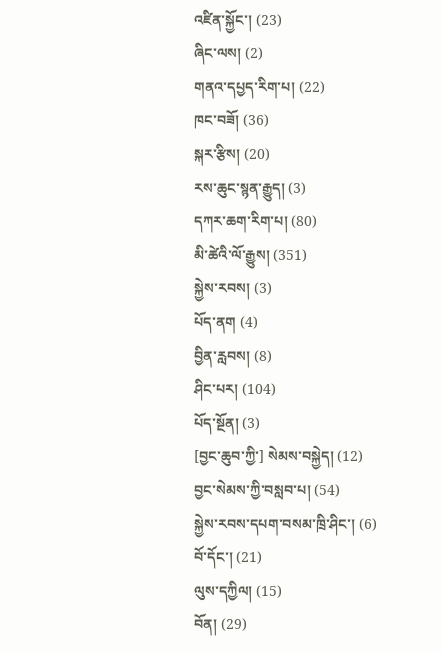འཛིན་སྐྱོང་། (23)
ཞིང་ལས། (2)
གནའ་དཔྱད་རིག་པ། (22)
ཁང་བཟོ། (36)
སྐར་རྩིས། (20)
རས་ཆུང་སྙན་རྒྱུད། (3)
དཀར་ཆག་རིག་པ། (80)
མི་ཚེའི་ལོ་རྒྱུས། (351)
སྐྱེས་རབས། (3)
པོད་ནག (4)
བྱིན་རླབས། (8)
ཤིང་པར། (104)
པོད་སྔོན། (3)
[བྱང་ཆུབ་ཀྱི་] སེམས་བསྐྱེད། (12)
བྱང་སེམས་ཀྱི་བསླབ་པ། (54)
སྐྱེས་རབས་དཔག་བསམ་ཁྲི་ཤིང་། (6)
བོ་དོང་། (21)
ལུས་དཀྱིལ། (15)
བོན། (29)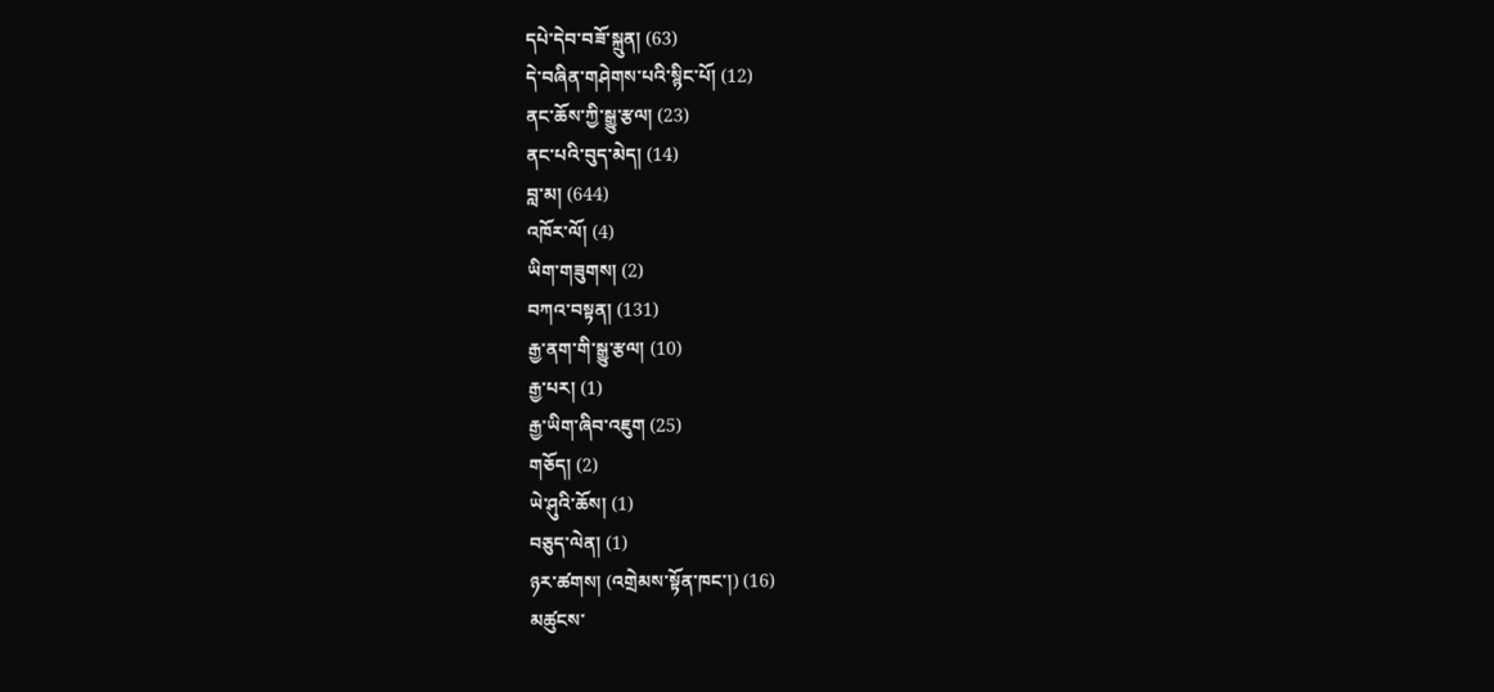དཔེ་དེབ་བཟོ་སྐྲུན། (63)
དེ་བཞིན་གཤེགས་པའི་སྙིང་པོ། (12)
ནང་ཆོས་ཀྱི་སྒྱུ་རྩལ། (23)
ནང་པའི་བུད་མེད། (14)
བླ་མ། (644)
འཁོར་ལོ། (4)
ཡིག་གཟུགས། (2)
བཀའ་བསྟན། (131)
རྒྱ་ནག་གི་སྒྱུ་རྩལ། (10)
རྒྱ་པར། (1)
རྒྱ་ཡིག་ཞིབ་འཇུག (25)
གཅོད། (2)
ཡེ་ཤུའི་ཆོས། (1)
བཅུད་ལེན། (1)
ཉར་ཚགས། (འགྲེམས་སྟོན་ཁང་།) (16)
མཚུངས་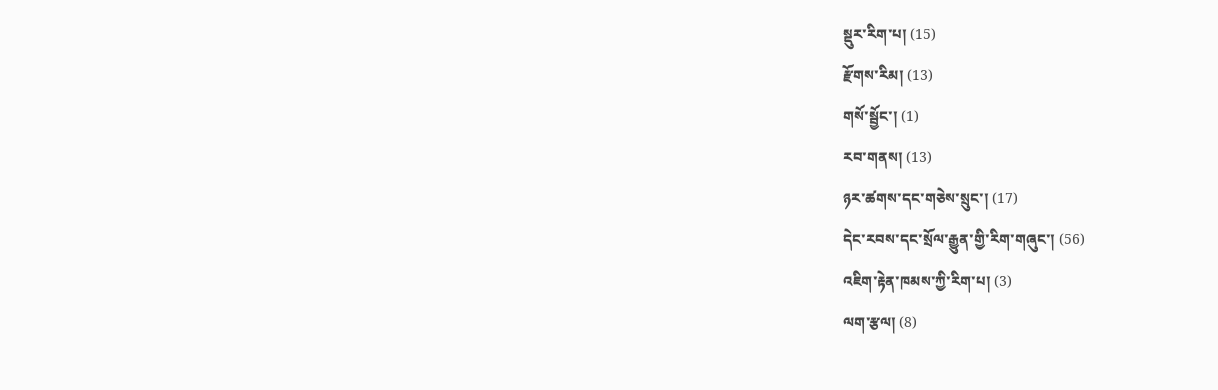སྡུར་རིག་པ། (15)
རྫོགས་རིམ། (13)
གསོ་སྦྱོང་། (1)
རབ་གནས། (13)
ཉར་ཚགས་དང་གཅེས་སྲུང་། (17)
དེང་རབས་དང་སྲོལ་རྒྱུན་གྱི་རིག་གཞུང་། (56)
འཇིག་རྟེན་ཁམས་ཀྱི་རིག་པ། (3)
ལག་རྩལ། (8)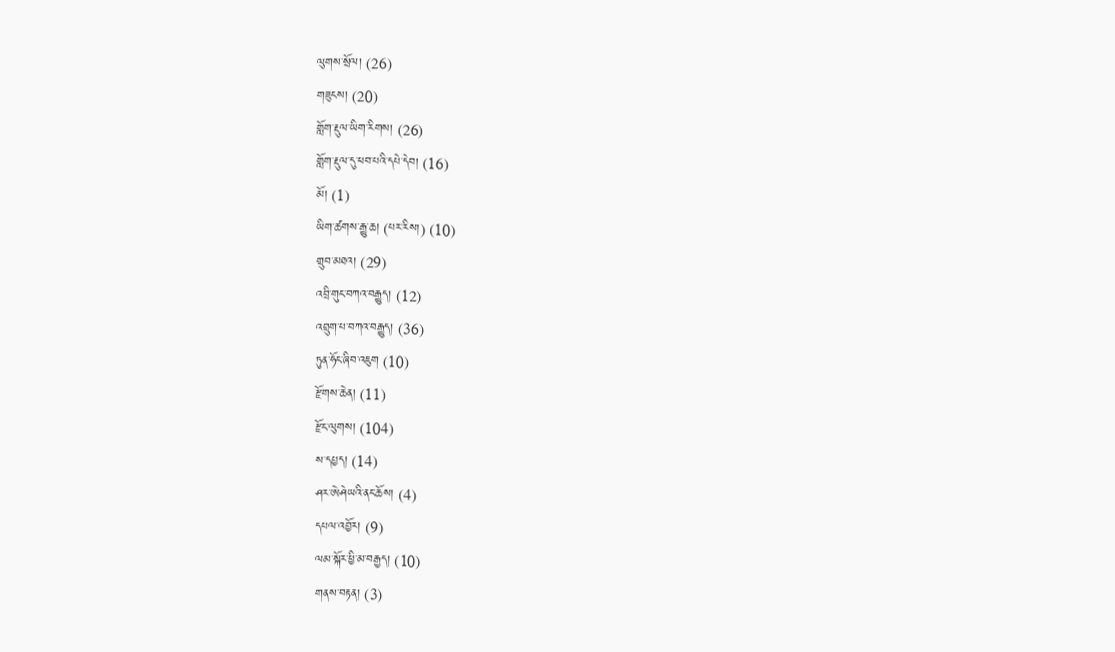ལུགས་སྲོལ། (26)
གཟུངས། (20)
གློག་རྡུལ་ཡིག་རིགས། (26)
གློག་རྡུལ་དུ་ཕབ་པའི་དཔེ་དེབ། (16)
མོ། (1)
ཡིག་ཚགས་རྒྱུ་ཆ། (པར་རིས།) (10)
གྲུབ་མཐའ། (29)
འབྲི་གུང་བཀའ་བརྒྱུད། (12)
འབྲུག་པ་བཀའ་བརྒྱུད། (36)
ཏུན་ཧོང་ཞིབ་འཇུག (10)
རྫོགས་ཆེན། (11)
རྫོང་ལུགས། (104)
ས་དཔྱད། (14)
ཤར་ཨེཤེཡའི་ནང་ཆོས། (4)
དཔལ་འབྱོར། (9)
ལམ་སྐོར་ཕྱི་མ་བརྒྱད། (10)
གནས་བརྟན། (3)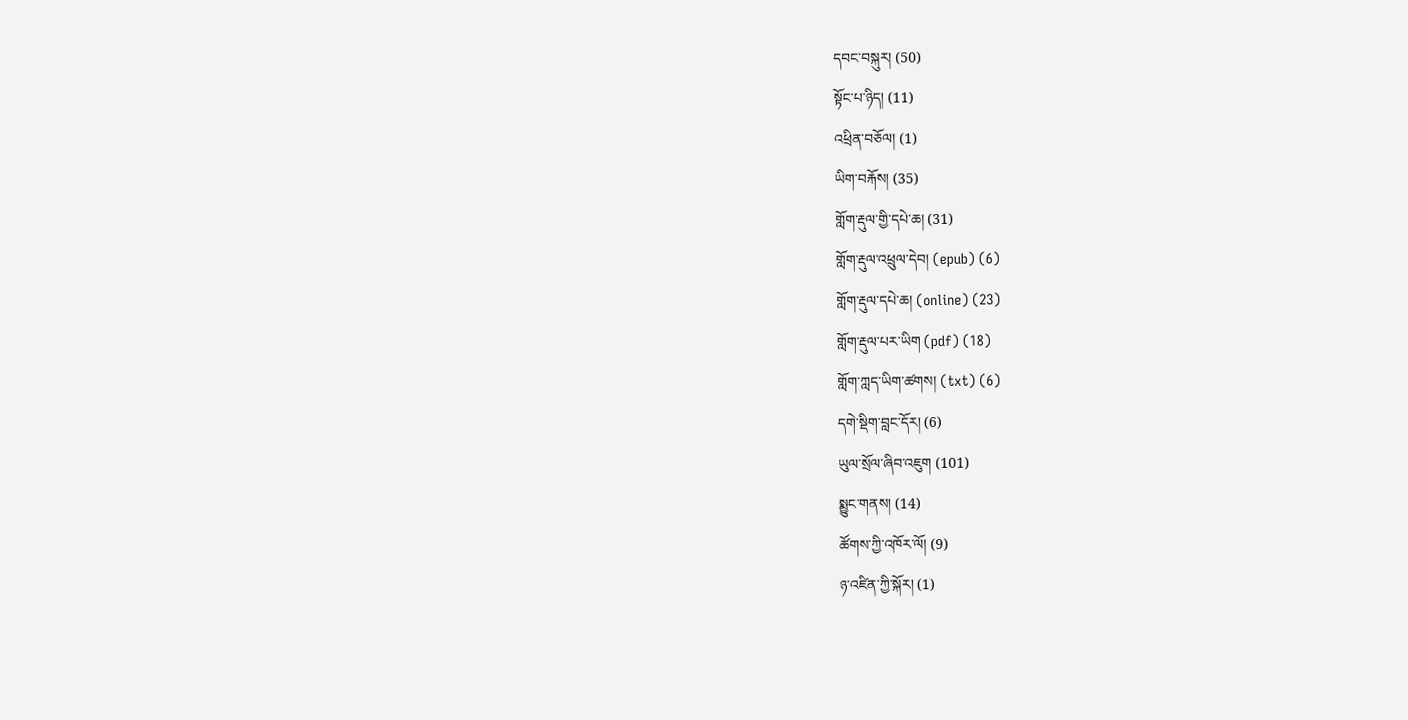དབང་བསྐུར། (50)
སྟོང་པ་ཉིད། (11)
འཕྲིན་བཅོལ། (1)
ཡིག་བརྐོས། (35)
གློག་རྡུལ་གྱི་དཔེ་ཆ། (31)
གློག་རྡུལ་འཕྲུལ་དེབ། (epub) (6)
གློག་རྡུལ་དཔེ་ཆ། (online) (23)
གློག་རྡུལ་པར་ཡིག (pdf) (18)
གློག་ཀླད་ཡིག་ཚགས། (txt) (6)
དགེ་སྡིག་བླང་དོར། (6)
ཡུལ་སྲོལ་ཞིབ་འཇུག (101)
སྨྱུང་གནས། (14)
ཚོགས་ཀྱི་འཁོར་ལོ། (9)
ཉ་འཛིན་ཀྱི་སྐོར། (1)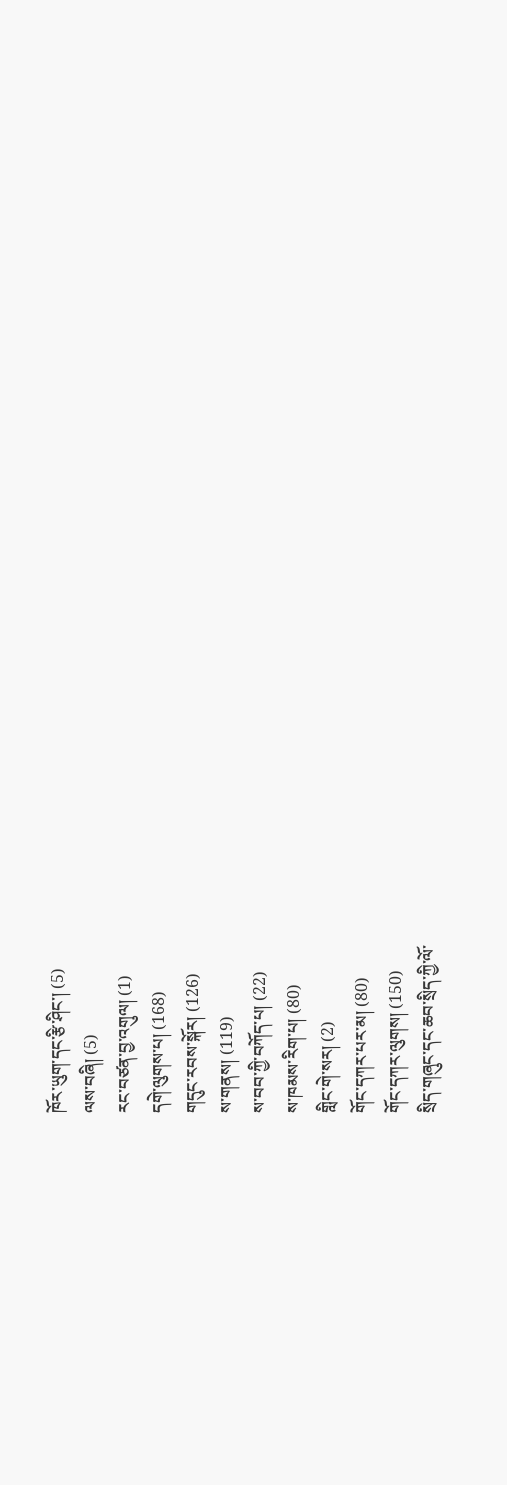ཁོར་ཡུག་དང་རྩི་ཤིང་། (5)
ལས་བཞི། (5)
རང་བཙན་བྱ་འགུལ། (1)
དགེ་ལུགས་པ། (168)
གདུང་རབས་སྐོར། (126)
ས་གནས། (119)
ས་བབ་ཀྱི་བཀོད་པ། (22)
ས་ཁམས་རིག་པ། (80)
གླིང་གེ་སར། (2)
གོང་དཀར་པར་མ། (80)
གོང་དཀར་ལུགས། (150)
སྲིད་གཞུང་དང་ཆབ་སྲིད་ཀྱི་ལོ་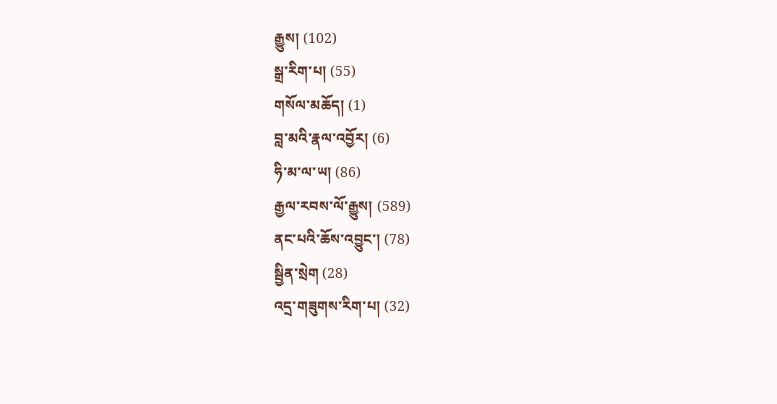རྒྱུས། (102)
སྒྲ་རིག་པ། (55)
གསོལ་མཆོད། (1)
བླ་མའི་རྣལ་འབྱོར། (6)
ཧི་མ་ལ་ཡ། (86)
རྒྱལ་རབས་ལོ་རྒྱུས། (589)
ནང་པའི་ཆོས་འབྱུང་། (78)
སྦྱིན་སྲེག (28)
འདྲ་གཟུགས་རིག་པ། (32)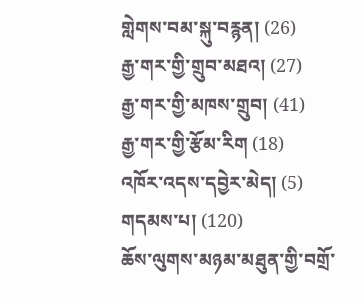གླེགས་བམ་སྐུ་བརྙན། (26)
རྒྱ་གར་གྱི་གྲུབ་མཐའ། (27)
རྒྱ་གར་གྱི་མཁས་གྲུབ། (41)
རྒྱ་གར་གྱི་རྩོམ་རིག (18)
འཁོར་འདས་དབྱེར་མེད། (5)
གདམས་པ། (120)
ཆོས་ལུགས་མཉམ་མཐུན་གྱི་བགྲོ་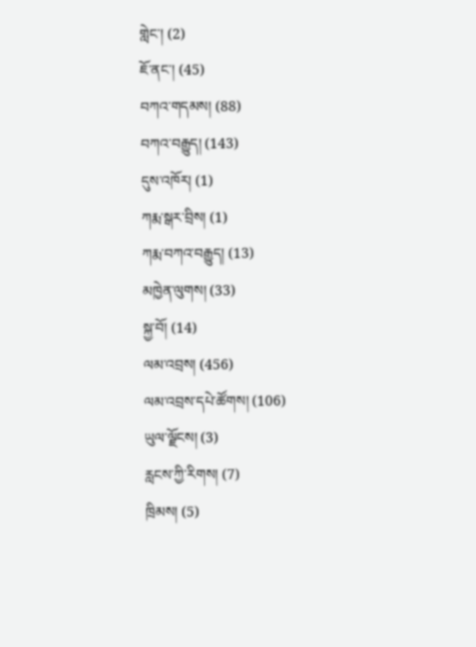གླེང་། (2)
ཇོ་ནང་། (45)
བཀའ་གདམས། (88)
བཀའ་བརྒྱུད། (143)
དུས་འཁོར། (1)
ཀརྨ་སྒར་བྲིས། (1)
ཀརྨ་བཀའ་བརྒྱུད། (13)
མཁྱེན་ལུགས། (33)
སྐྱ་བོ། (14)
ལམ་འབྲས། (456)
ལམ་འབྲས་དཔེ་ཚོགས། (106)
ཡུལ་ལྗོངས། (3)
རླངས་ཀྱི་རིགས། (7)
ཁྲིམས། (5)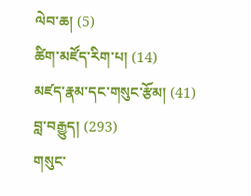ལེབ་ཆ། (5)
ཚིག་མཛོད་རིག་པ། (14)
མཛད་རྣམ་དང་གསུང་རྩོམ། (41)
བླ་བརྒྱུད། (293)
གསུང་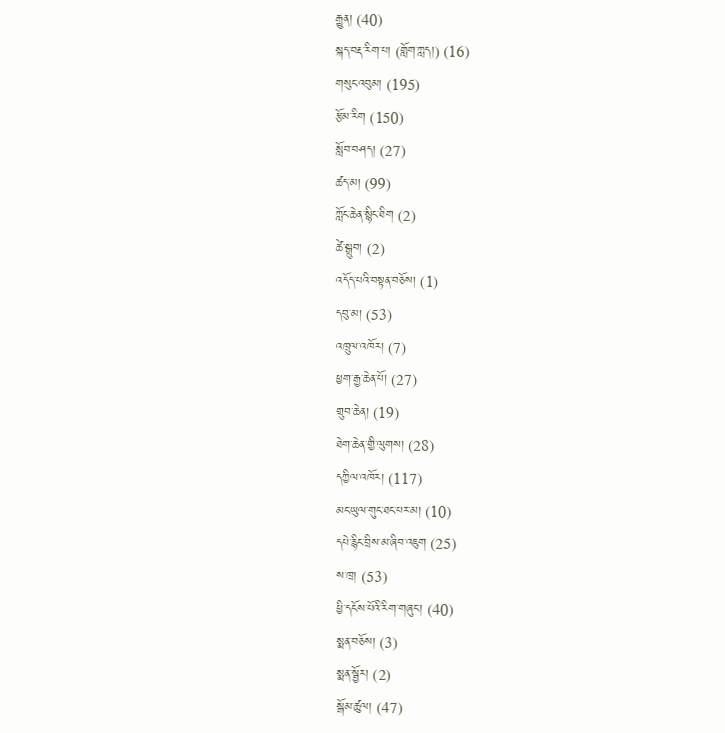རྒྱུན། (40)
སྐད་བརྡ་རིག་པ། (གློག་ཀླད།) (16)
གསུང་འབུམ། (195)
རྩོམ་རིག (150)
སློབ་བཤད། (27)
ཚད་མ། (99)
ཀློང་ཆེན་སྙིང་ཐིག (2)
ཚེ་སྒྲུབ། (2)
འདོད་པའི་བསྟན་བཅོས། (1)
དབུ་མ། (53)
འཁྲུལ་འཁོར། (7)
ཕྱག་རྒྱ་ཆེན་པོ། (27)
གྲུབ་ཆེན། (19)
ཐེག་ཆེན་གྱི་ལུགས། (28)
དཀྱིལ་འཁོར། (117)
མང་ཡུལ་གུང་ཐང་པར་མ། (10)
དཔེ་རྙིང་བྲིས་མ་ཞིབ་འཇུག (25)
ས་ཁྲ། (53)
ཕྱི་དངོས་པོའི་རིག་གཞུང་། (40)
སྨན་བཅོས། (3)
སྨན་སྦྱོར། (2)
སྒོམ་ཚུལ། (47)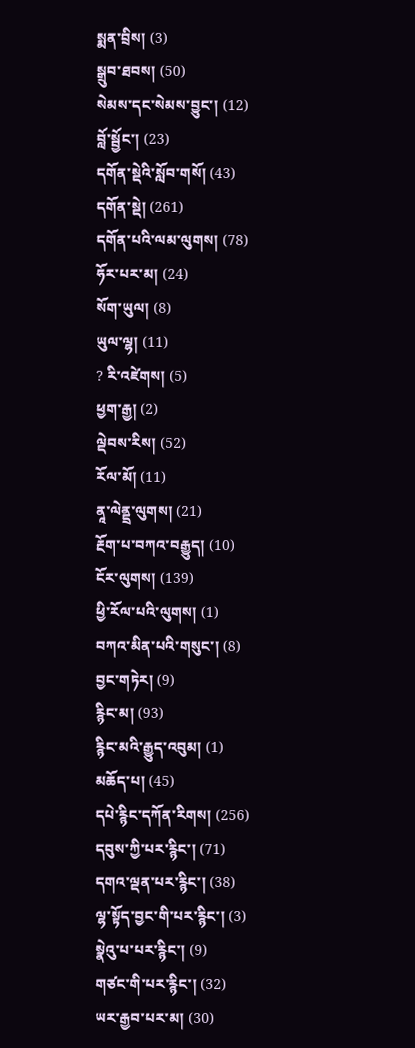སྨན་བྲིས། (3)
སྒྲུབ་ཐབས། (50)
སེམས་དང་སེམས་བྱུང་། (12)
བློ་སྦྱོང་། (23)
དགོན་སྡེའི་སློབ་གསོ། (43)
དགོན་སྡེ། (261)
དགོན་པའི་ལམ་ལུགས། (78)
ཧོར་པར་མ། (24)
སོག་ཡུལ། (8)
ཡུལ་ལྷ། (11)
? རི་འཛེགས། (5)
ཕྱག་རྒྱ། (2)
ལྡེབས་རིས། (52)
རོལ་མོ། (11)
ནཱ་ལེནྡྲ་ལུགས། (21)
རྔོག་པ་བཀའ་བརྒྱུད། (10)
ངོར་ལུགས། (139)
ཕྱི་རོལ་པའི་ལུགས། (1)
བཀའ་མིན་པའི་གསུང་། (8)
བྱང་གཏེར། (9)
རྙིང་མ། (93)
རྙིང་མའི་རྒྱུད་འབུམ། (1)
མཆོད་པ། (45)
དཔེ་རྙིང་དཀོན་རིགས། (256)
དབུས་ཀྱི་པར་རྙིང་། (71)
དགའ་ལྡན་པར་རྙིང་། (38)
ལྷ་སྟོད་བྱང་གི་པར་རྙིང་། (3)
སྣེའུ་པ་པར་རྙིང་། (9)
གཙང་གི་པར་རྙིང་། (32)
ཡར་རྒྱབ་པར་མ། (30)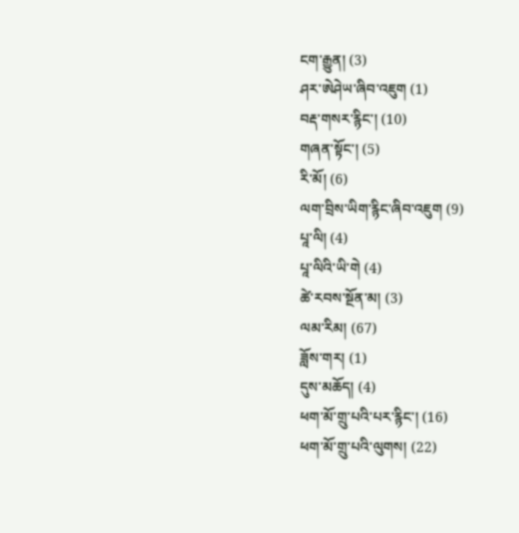ངག་རྒྱུན། (3)
ཤར་ཨེཤེཡ་ཞིབ་འཇུག (1)
བརྡ་གསར་རྙིང་། (10)
གཞན་སྟོང་། (5)
རི་མོ། (6)
ལག་བྲིས་ཡིག་རྙིང་ཞིབ་འཇུག (9)
པཱ་ལི། (4)
པཱ་ལིའི་ཡི་གེ (4)
ཚེ་རབས་སྔོན་མ། (3)
ལམ་རིམ། (67)
ཟློས་གར། (1)
དུས་མཆོད། (4)
ཕག་མོ་གྲུ་པའི་པར་རྙིང་། (16)
ཕག་མོ་གྲུ་པའི་ལུགས། (22)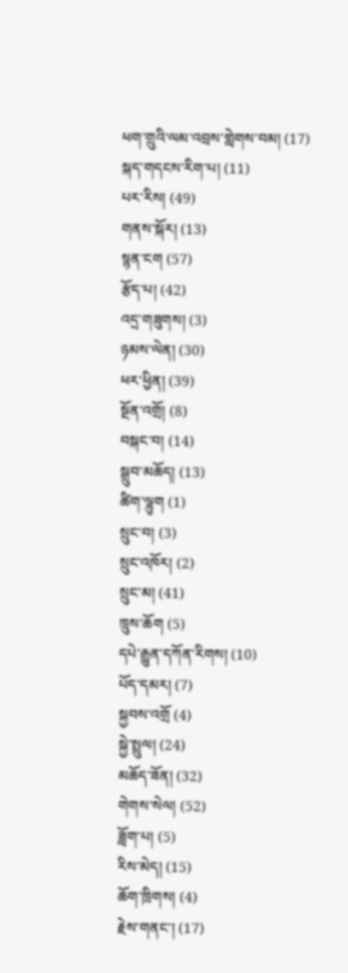ཕག་གྲུའི་ལམ་འབྲས་གླེགས་བམ། (17)
སྐད་གདངས་རིག་པ། (11)
པར་རིས། (49)
གནས་སྐོར། (13)
སྙན་ངག (57)
རྩོད་པ། (42)
འདྲ་གཟུགས། (3)
ཉམས་ལེན། (30)
ཕར་ཕྱིན། (39)
སྔོན་འགྲོ། (8)
བསྐང་བ། (14)
སྒྲུབ་མཆོད། (13)
ཚིག་ལྷུག (1)
སྲུང་བ། (3)
སྲུང་འཁོར། (2)
སྲུང་མ། (41)
ཁྲུས་ཆོག (5)
དཔེ་རྒྱུན་དཀོན་རིགས། (10)
པོད་དམར། (7)
སྐྱབས་འགྲོ (4)
སྐྱེ་སྤྲུལ། (24)
མཆོད་ཟོན། (32)
གེགས་སེལ། (52)
ཟློག་པ། (5)
རིས་མེད། (15)
ཆོག་ཁྲིགས། (4)
རྗེས་གནང་། (17)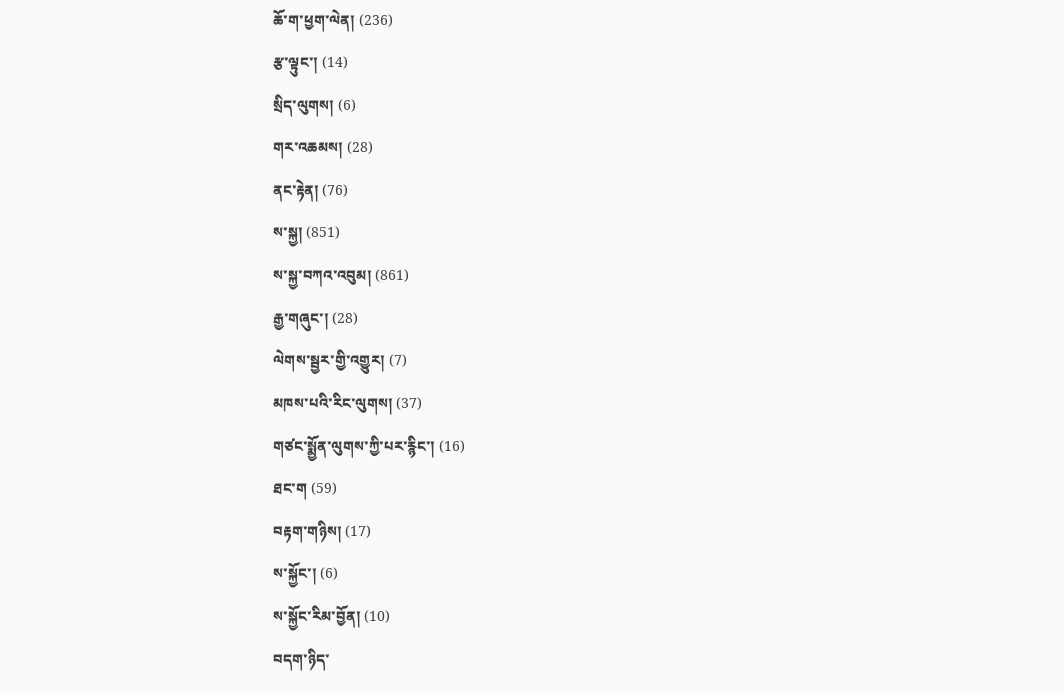ཆོ་ག་ཕྱག་ལེན། (236)
རྩ་ལྟུང་། (14)
སྲིད་ལུགས། (6)
གར་འཆམས། (28)
ནང་རྟེན། (76)
ས་སྐྱ། (851)
ས་སྐྱ་བཀའ་འབུམ། (861)
རྒྱ་གཞུང་། (28)
ལེགས་སྦྱར་གྱི་འགྱུར། (7)
མཁས་པའི་རིང་ལུགས། (37)
གཙང་སྨྱོན་ལུགས་ཀྱི་པར་རྙིང་། (16)
ཐང་ག (59)
བརྟག་གཉིས། (17)
ས་སྐྱོང་། (6)
ས་སྐྱོང་རིམ་བྱོན། (10)
བདག་ཉིད་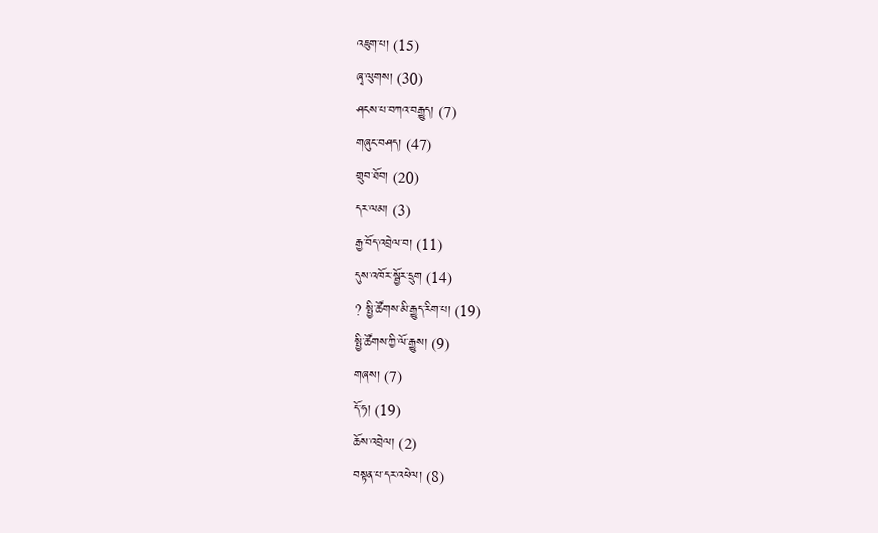འཇུག་པ། (15)
ཞྭ་ལུགས། (30)
ཤངས་པ་བཀའ་བརྒྱུད། (7)
གཞུང་བཤད། (47)
གྲུབ་ཐོབ། (20)
དར་ལམ། (3)
རྒྱ་བོད་འབྲེལ་བ། (11)
དུས་འཁོར་སྦྱོར་དྲུག (14)
? སྤྱི་ཚོགས་མི་རྒྱུད་རིག་པ། (19)
སྤྱི་ཚོགས་ཀྱི་ལོ་རྒྱུས། (9)
གཞས། (7)
དོ་ཧ། (19)
ཆོས་འབྲེལ། (2)
བསྟན་པ་དར་འཕེལ། (8)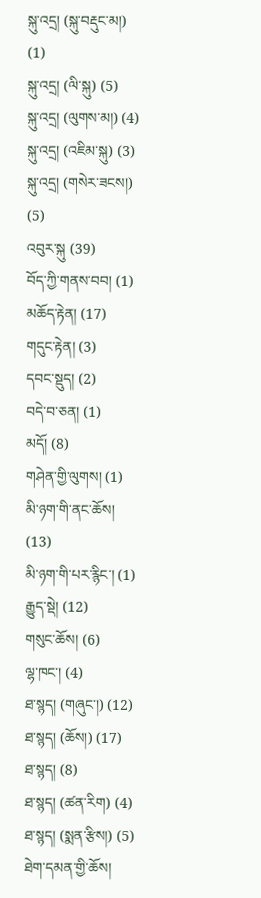སྐུ་འདྲ། (སྐུ་བརྡུང་མ།) (1)
སྐུ་འདྲ། (ལི་སྐུ) (5)
སྐུ་འདྲ། (ལུགས་མ།) (4)
སྐུ་འདྲ། (འཇིམ་སྐུ) (3)
སྐུ་འདྲ། (གསེར་ཟངས།) (5)
འབུར་སྐུ (39)
བོད་ཀྱི་གནས་བབ། (1)
མཆོད་རྟེན། (17)
གདུང་རྟེན། (3)
དབང་སྡུད། (2)
བདེ་བ་ཅན། (1)
མདོ། (8)
གཤེན་གྱི་ལུགས། (1)
མི་ཉག་གི་ནང་ཆོས། (13)
མི་ཉག་གི་པར་རྙིང་། (1)
རྒྱུད་སྡེ། (12)
གསུང་ཆོས། (6)
ལྷ་ཁང་། (4)
ཐ་སྙད། (གཞུང་།) (12)
ཐ་སྙད། (ཆོས།) (17)
ཐ་སྙད། (8)
ཐ་སྙད། (ཚན་རིག) (4)
ཐ་སྙད། (སྨན་རྩིས།) (5)
ཐེག་དམན་གྱི་ཆོས།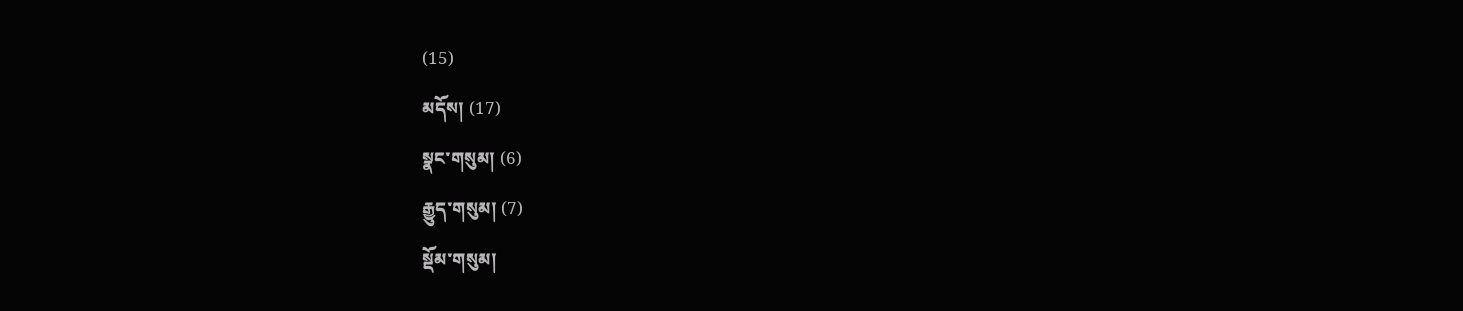(15)
མདོས། (17)
སྣང་གསུམ། (6)
རྒྱུད་གསུམ། (7)
སྡོམ་གསུམ།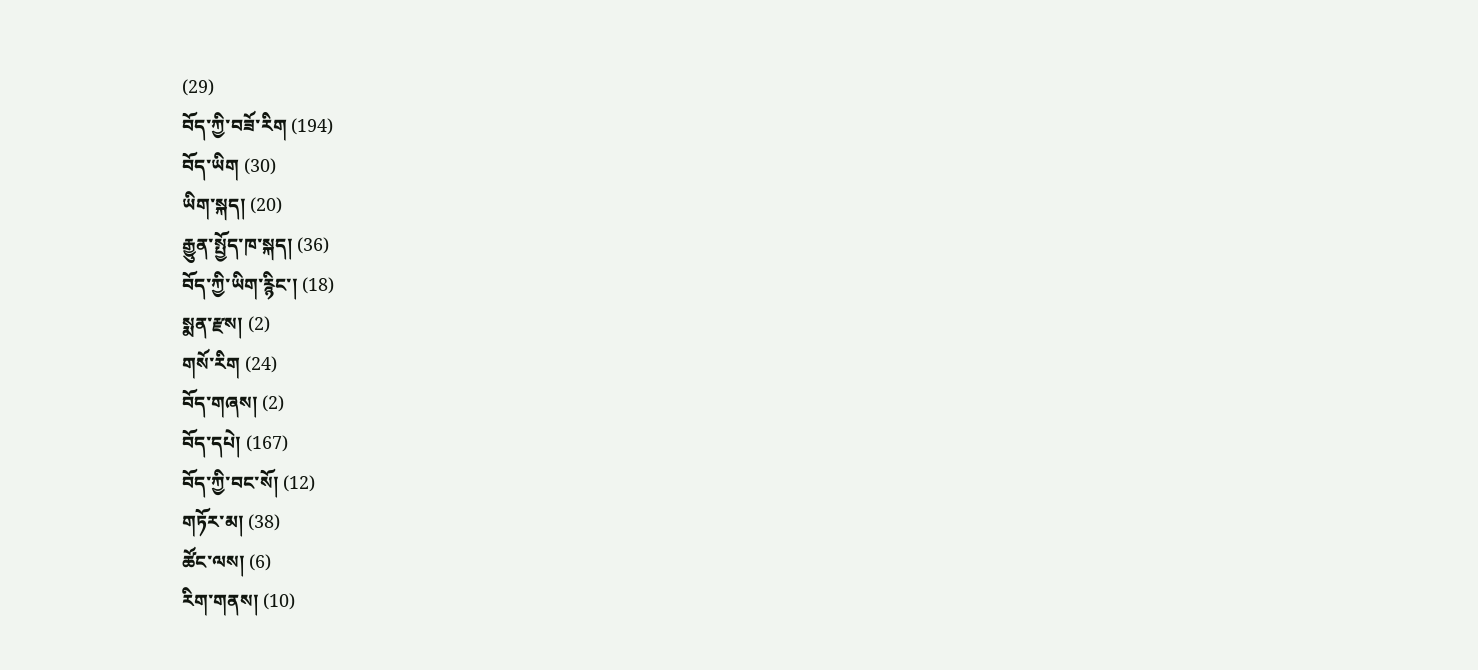(29)
བོད་ཀྱི་བཟོ་རིག (194)
བོད་ཡིག (30)
ཡིག་སྐད། (20)
རྒྱུན་སྤྱོད་ཁ་སྐད། (36)
བོད་ཀྱི་ཡིག་རྙིང་། (18)
སྨན་རྫས། (2)
གསོ་རིག (24)
བོད་གཞས། (2)
བོད་དཔེ། (167)
བོད་ཀྱི་བང་སོ། (12)
གཏོར་མ། (38)
ཚོང་ལས། (6)
རིག་གནས། (10)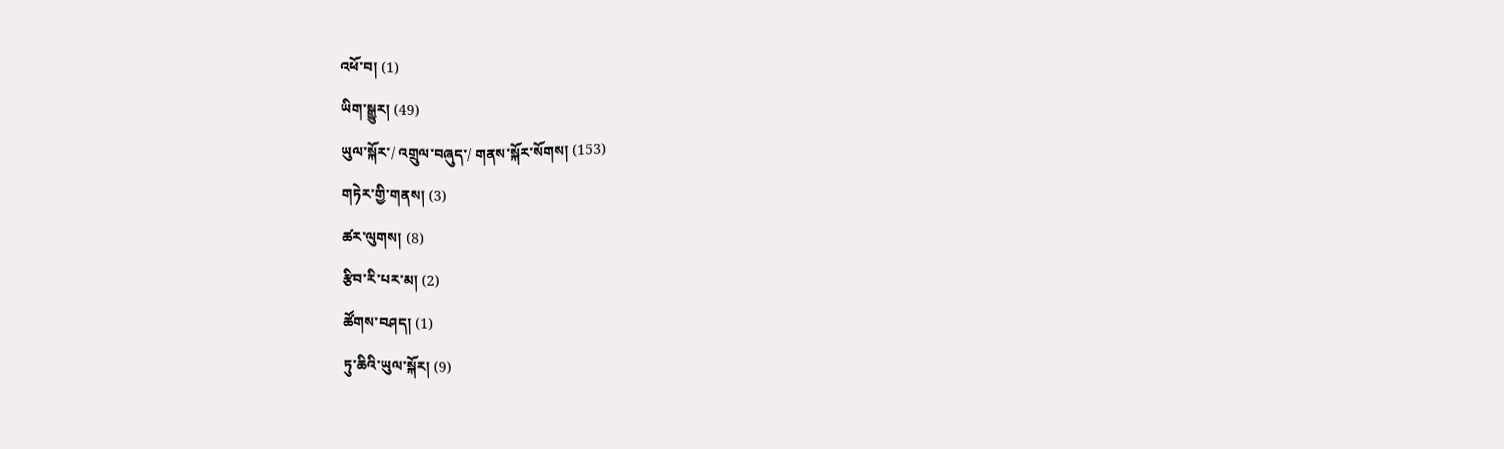འཕོ་བ། (1)
ཡིག་སྒྱུར། (49)
ཡུལ་སྐོར་/ འགྲུལ་བཞུད་/ གནས་སྐོར་སོགས། (153)
གཏེར་གྱི་གནས། (3)
ཚར་ལུགས། (8)
རྩིབ་རི་པར་མ། (2)
ཚོགས་བཤད། (1)
ཏུ་ཆིའི་ཡུལ་སྐོར། (9)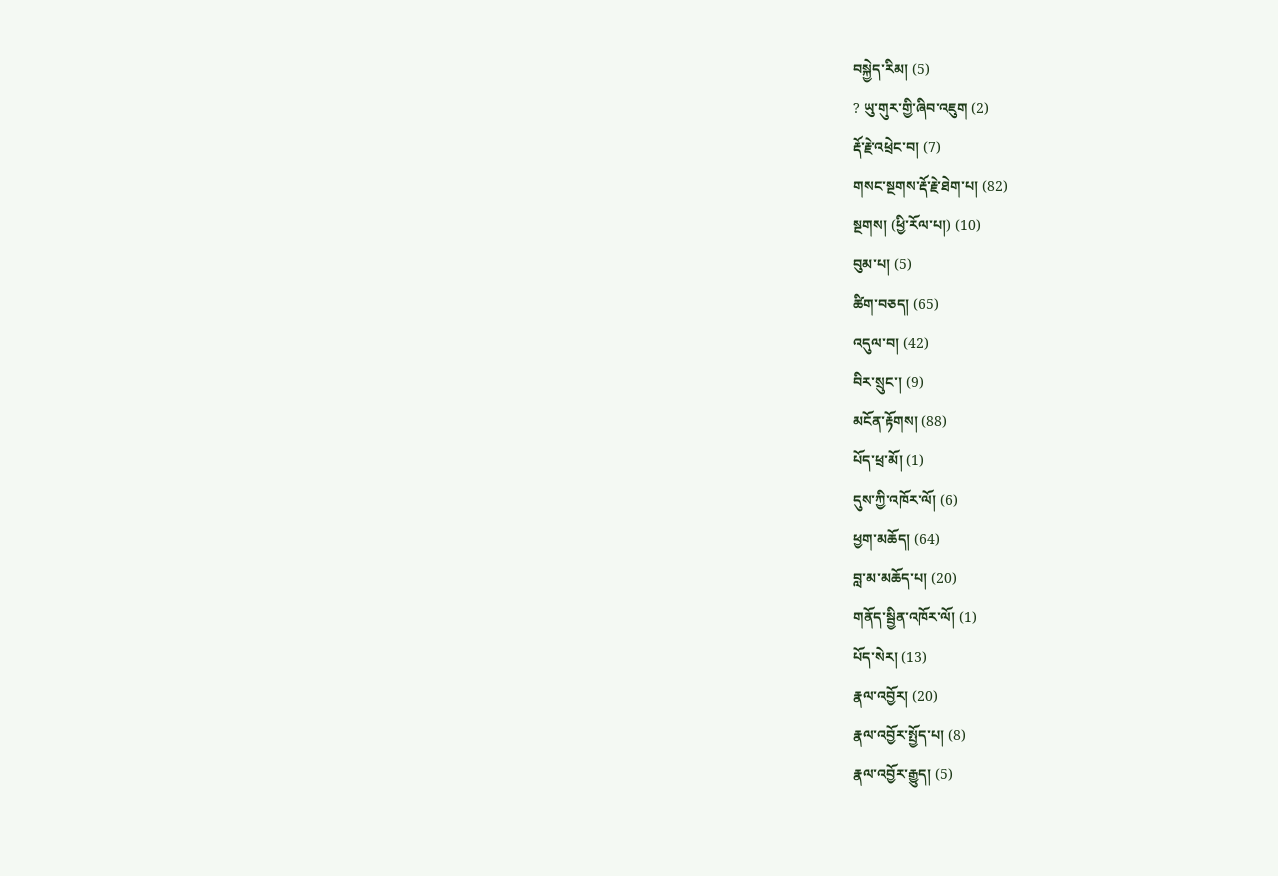བསྐྱེད་རིམ། (5)
? ཡུ་གུར་གྱི་ཞིབ་འཇུག (2)
རྡོ་རྗེ་འཕྲེང་བ། (7)
གསང་སྔགས་རྡོ་རྗེ་ཐེག་པ། (82)
སྔགས། (ཕྱི་རོལ་པ།) (10)
བུམ་པ། (5)
ཚིག་བཅད། (65)
འདུལ་བ། (42)
བིར་སྲུང་། (9)
མངོན་རྟོགས། (88)
པོད་ཕྲ་མོ། (1)
དུས་ཀྱི་འཁོར་ལོ། (6)
ཕྱག་མཆོད། (64)
བླ་མ་མཆོད་པ། (20)
གནོད་སྦྱིན་འཁོར་ལོ། (1)
པོད་སེར། (13)
རྣལ་འབྱོར། (20)
རྣལ་འབྱོར་སྤྱོད་པ། (8)
རྣལ་འབྱོར་རྒྱུད། (5)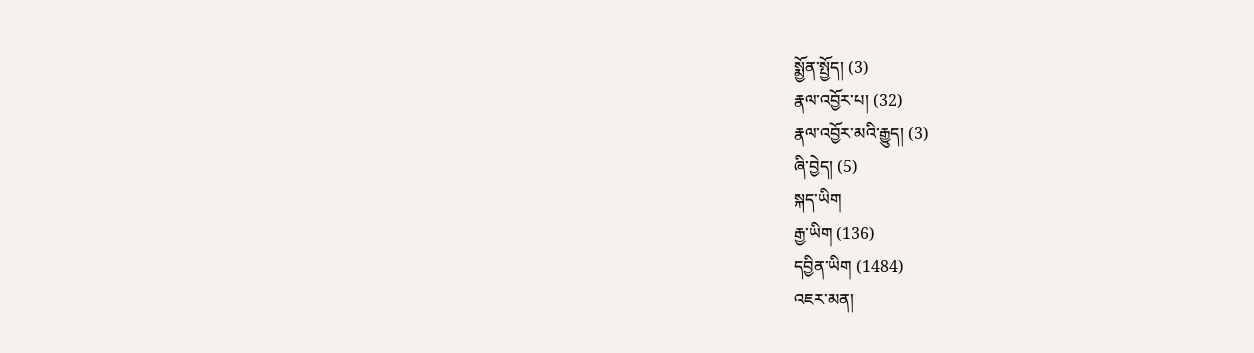སྨྱོན་སྤྱོད། (3)
རྣལ་འབྱོར་པ། (32)
རྣལ་འབྱོར་མའི་རྒྱུད། (3)
ཞི་བྱེད། (5)
སྐད་ཡིག
རྒྱ་ཡིག (136)
དབྱིན་ཡིག (1484)
འཇར་མན།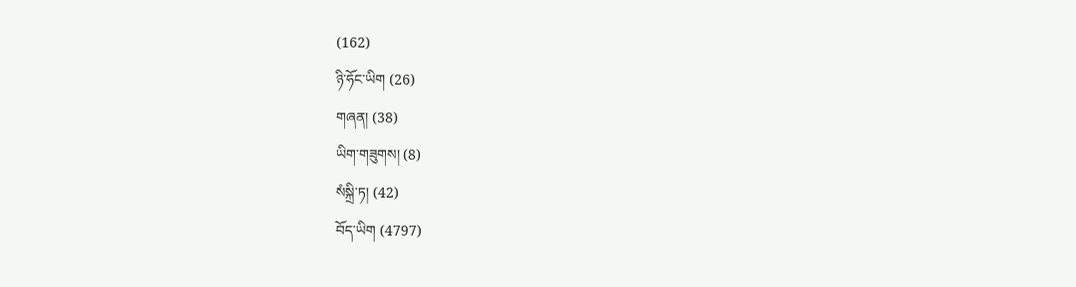(162)
ཉི་ཧོང་ཡིག (26)
གཞན། (38)
ཡིག་གཟུགས། (8)
སཾསྐྲི་ཏ། (42)
བོད་ཡིག (4797)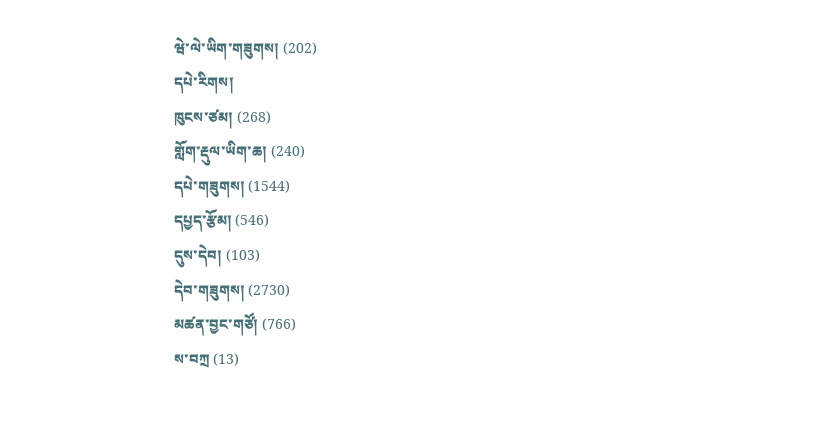ཝེ་ལེ་ཡིག་གཟུགས། (202)
དཔེ་རིགས།
ཁུངས་ཙམ། (268)
གློག་རྡུལ་ཡིག་ཆ། (240)
དཔེ་གཟུགས། (1544)
དཔྱད་རྩོམ། (546)
དུས་དེབ། (103)
དེབ་གཟུགས། (2730)
མཚན་བྱང་གཙོ། (766)
ས་བཀྲ (13)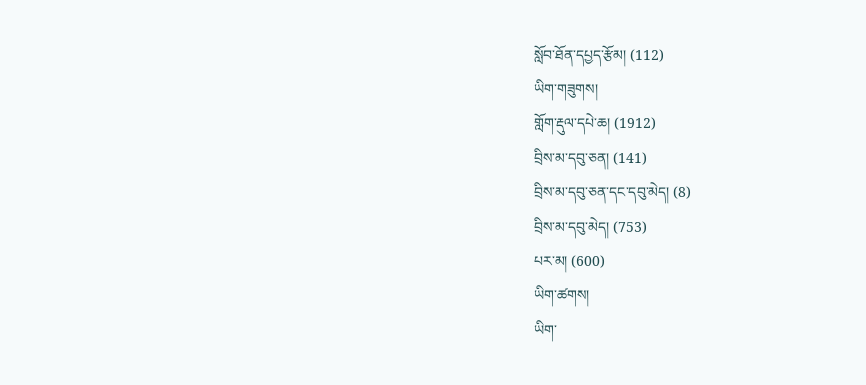སློབ་ཐོན་དཔྱད་རྩོམ། (112)
ཡིག་གཟུགས།
གློག་རྡུལ་དཔེ་ཆ། (1912)
བྲིས་མ་དབུ་ཅན། (141)
བྲིས་མ་དབུ་ཅན་དང་དབུ་མེད། (8)
བྲིས་མ་དབུ་མེད། (753)
པར་མ། (600)
ཡིག་ཚགས།
ཡིག་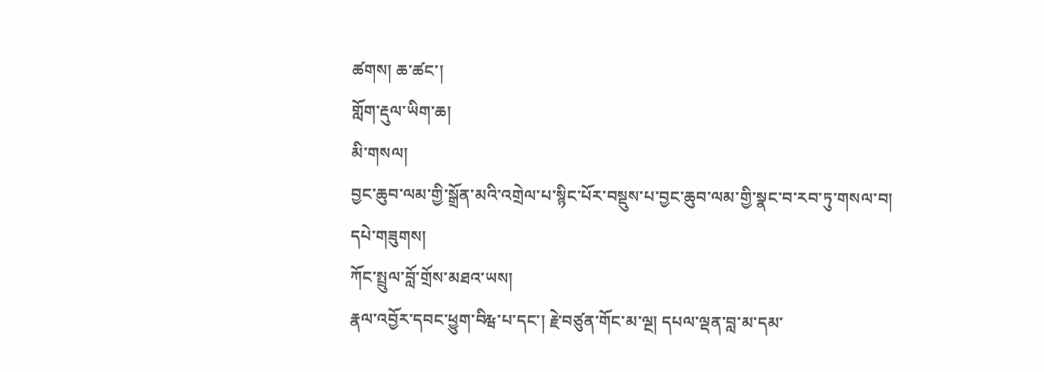ཚགས། ཆ་ཚང་།
གློག་རྡུལ་ཡིག་ཆ།
མི་གསལ།
བྱང་ཆུབ་ལམ་གྱི་སྒྲོན་མའི་འགྲེལ་པ་སྙིང་པོར་བསྡུས་པ་བྱང་ཆུབ་ལམ་གྱི་སྣང་བ་རབ་ཏུ་གསལ་བ།
དཔེ་གཟུགས།
ཀོང་སྤྲུལ་བློ་གྲོས་མཐའ་ཡས།
རྣལ་འབྱོར་དབང་ཕྱུག་བིརྺ་པ་དང་། རྗེ་བཙུན་གོང་མ་ལྔ། དཔལ་ལྡན་བླ་མ་དམ་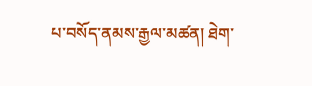པ་བསོད་ནམས་རྒྱལ་མཚན། ཐེག་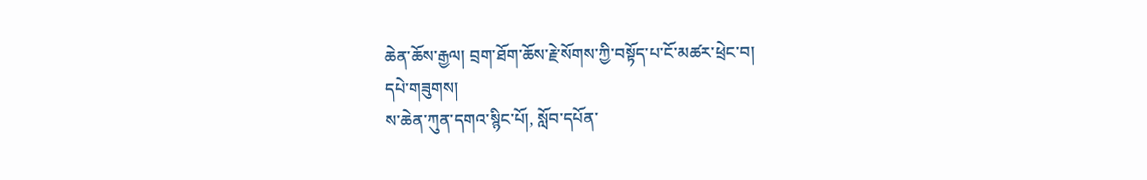ཆེན་ཆོས་རྒྱལ། བྲག་ཐོག་ཆོས་རྗེ་སོགས་ཀྱི་བསྟོད་པ་ངོ་མཚར་ཕྲེང་བ།
དཔེ་གཟུགས།
ས་ཆེན་ཀུན་དགའ་སྙིང་པོ།, སློབ་དཔོན་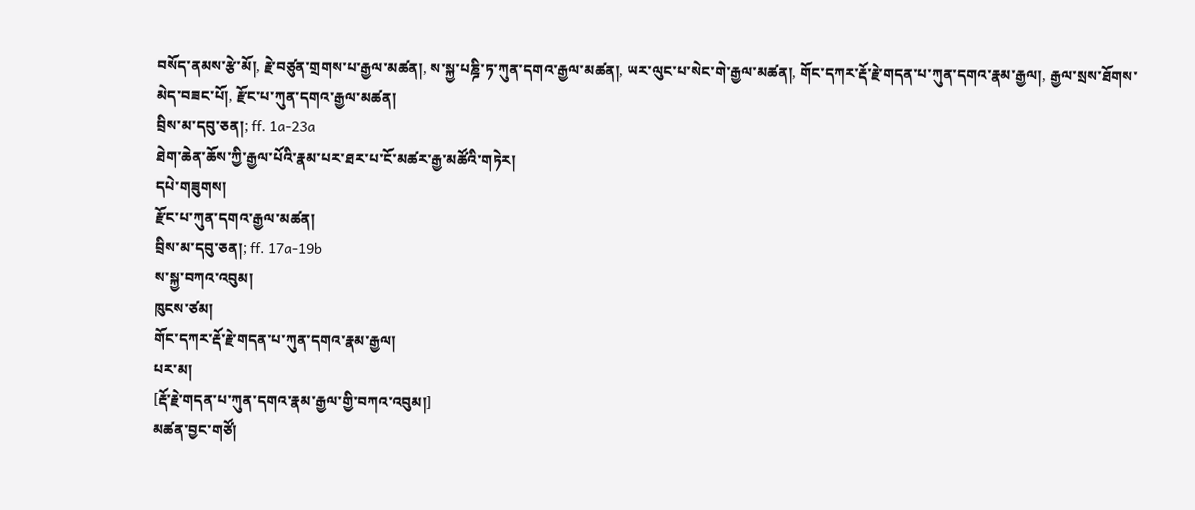བསོད་ནམས་རྩེ་མོ།, རྗེ་བཙུན་གྲགས་པ་རྒྱལ་མཚན།, ས་སྐྱ་པཎྜི་ཏ་ཀུན་དགའ་རྒྱལ་མཚན།, ཡར་ལུང་པ་སེང་གེ་རྒྱལ་མཚན།, གོང་དཀར་རྡོ་རྗེ་གདན་པ་ཀུན་དགའ་རྣམ་རྒྱལ།, རྒྱལ་སྲས་ཐོགས་མེད་བཟང་པོ།, རྫོང་པ་ཀུན་དགའ་རྒྱལ་མཚན།
བྲིས་མ་དབུ་ཅན།; ff. 1a-23a
ཐེག་ཆེན་ཆོས་ཀྱི་རྒྱལ་པོའི་རྣམ་པར་ཐར་པ་ངོ་མཚར་རྒྱ་མཚོའི་གཏེར།
དཔེ་གཟུགས།
རྫོང་པ་ཀུན་དགའ་རྒྱལ་མཚན།
བྲིས་མ་དབུ་ཅན།; ff. 17a-19b
ས་སྐྱ་བཀའ་འབུམ།
ཁུངས་ཙམ།
གོང་དཀར་རྡོ་རྗེ་གདན་པ་ཀུན་དགའ་རྣམ་རྒྱལ།
པར་མ།
[རྡོ་རྗེ་གདན་པ་ཀུན་དགའ་རྣམ་རྒྱལ་གྱི་བཀའ་འབུམ།]
མཚན་བྱང་གཙོ།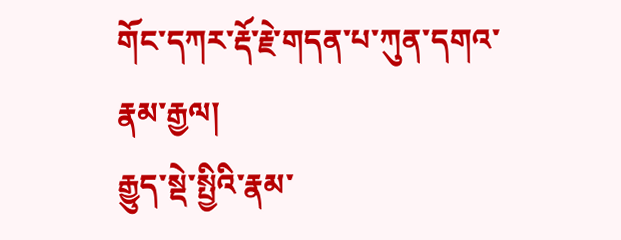གོང་དཀར་རྡོ་རྗེ་གདན་པ་ཀུན་དགའ་རྣམ་རྒྱལ།
རྒྱུད་སྡེ་སྤྱིའི་རྣམ་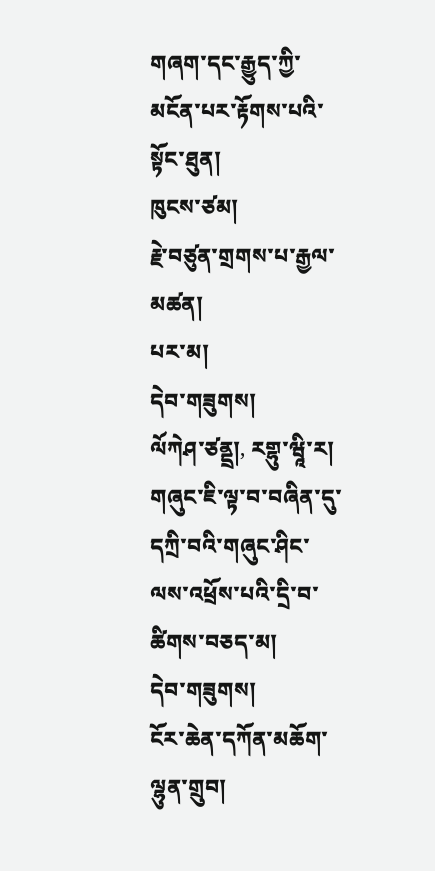གཞག་དང་རྒྱུད་ཀྱི་མངོན་པར་རྟོགས་པའི་སྟོང་ཐུན།
ཁུངས་ཙམ།
རྗེ་བཙུན་གྲགས་པ་རྒྱལ་མཚན།
པར་མ།
དེབ་གཟུགས།
ལོཀེཤ་ཙནྡྲ།, རགྷུ་ཝཱི་ར།
གཞུང་ཇི་ལྟ་བ་བཞིན་དུ་དཀྲི་བའི་གཞུང་ཤིང་ལས་འཕྲོས་པའི་དྲི་བ་ཚིགས་བཅད་མ།
དེབ་གཟུགས།
ངོར་ཆེན་དཀོན་མཆོག་ལྷུན་གྲུབ།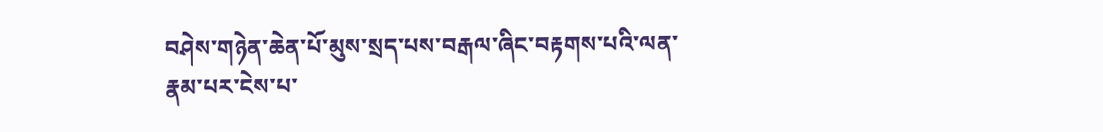བཤེས་གཉེན་ཆེན་པོ་མུས་སྲད་པས་བརྒལ་ཞིང་བརྟགས་པའི་ལན་རྣམ་པར་ངེས་པ་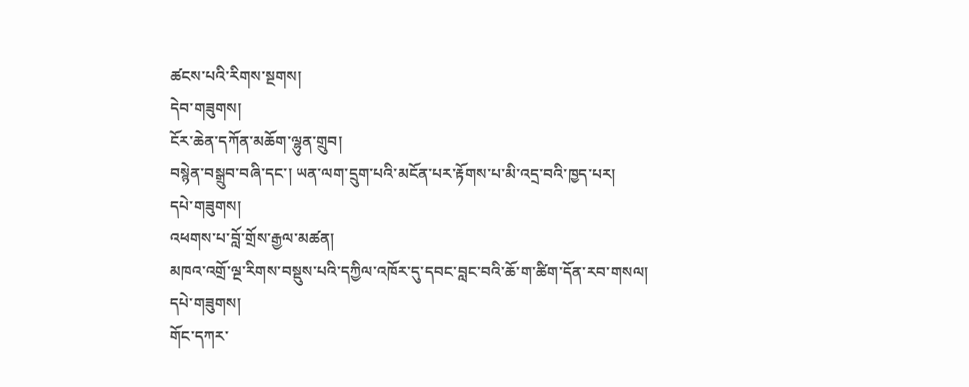ཚངས་པའི་རིགས་སྔགས།
དེབ་གཟུགས།
ངོར་ཆེན་དཀོན་མཆོག་ལྷུན་གྲུབ།
བསྙེན་བསྒྲུབ་བཞི་དང་། ཡན་ལག་དྲུག་པའི་མངོན་པར་རྟོགས་པ་མི་འདྲ་བའི་ཁྱད་པར།
དཔེ་གཟུགས།
འཕགས་པ་བློ་གྲོས་རྒྱལ་མཚན།
མཁའ་འགྲོ་ལྔ་རིགས་བསྡུས་པའི་དཀྱིལ་འཁོར་དུ་དབང་བླང་བའི་ཆོ་ག་ཚིག་དོན་རབ་གསལ།
དཔེ་གཟུགས།
གོང་དཀར་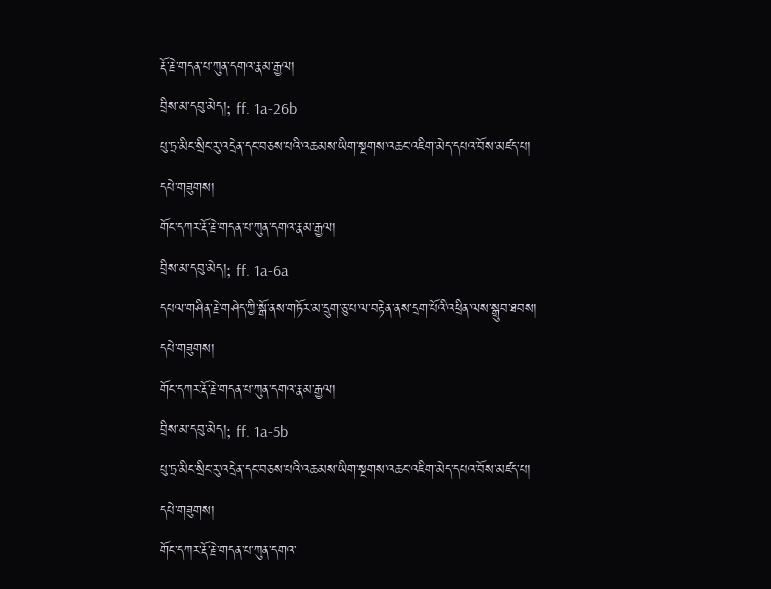རྡོ་རྗེ་གདན་པ་ཀུན་དགའ་རྣམ་རྒྱལ།
བྲིས་མ་དབུ་མེད།; ff. 1a-26b
པུ་ཏྲ་མིང་སྲིང་རུ་འདྲེན་དང་བཅས་པའི་འཆམས་ཡིག་སྔགས་འཆང་འཇིག་མེད་དཔའ་བོས་མཛད་པ།
དཔེ་གཟུགས།
གོང་དཀར་རྡོ་རྗེ་གདན་པ་ཀུན་དགའ་རྣམ་རྒྱལ།
བྲིས་མ་དབུ་མེད།; ff. 1a-6a
དཔལ་གཤིན་རྗེ་གཤེད་ཀྱི་སྒོ་ནས་གཏོར་མ་དྲུག་ཅུ་པ་ལ་བརྟེན་ནས་དྲག་པོའི་འཕྲིན་ལས་སྒྲུབ་ཐབས།
དཔེ་གཟུགས།
གོང་དཀར་རྡོ་རྗེ་གདན་པ་ཀུན་དགའ་རྣམ་རྒྱལ།
བྲིས་མ་དབུ་མེད།; ff. 1a-5b
པུ་ཏྲ་མིང་སྲིང་རུ་འདྲེན་དང་བཅས་པའི་འཆམས་ཡིག་སྔགས་འཆང་འཇིག་མེད་དཔའ་བོས་མཛད་པ།
དཔེ་གཟུགས།
གོང་དཀར་རྡོ་རྗེ་གདན་པ་ཀུན་དགའ་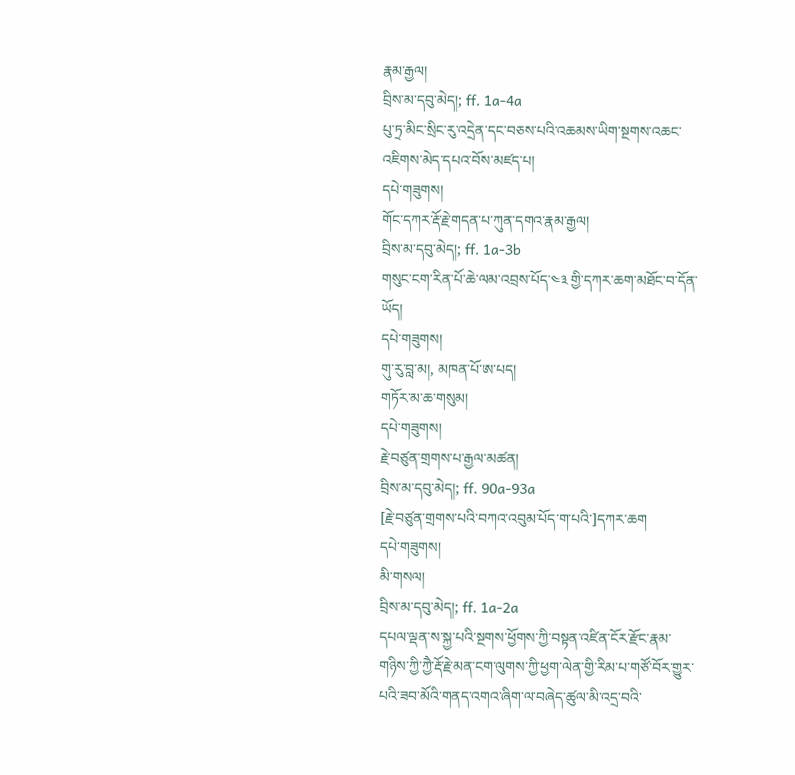རྣམ་རྒྱལ།
བྲིས་མ་དབུ་མེད།; ff. 1a-4a
པུ་ཏྲ་མིང་སྲིང་རུ་འདྲེན་དང་བཅས་པའི་འཆམས་ཡིག་སྔགས་འཆང་འཇིགས་མེད་དཔའ་བོས་མཛད་པ།
དཔེ་གཟུགས།
གོང་དཀར་རྡོ་རྗེ་གདན་པ་ཀུན་དགའ་རྣམ་རྒྱལ།
བྲིས་མ་དབུ་མེད།; ff. 1a-3b
གསུང་ངག་རིན་པོ་ཆེ་ལམ་འབྲས་པོད་༤༣ གྱི་དཀར་ཆག་མཐོང་བ་དོན་ཡོད།
དཔེ་གཟུགས།
གུ་རུ་བླ་མ།, མཁན་པོ་ཨ་པད།
གཏོར་མ་ཆ་གསུམ།
དཔེ་གཟུགས།
རྗེ་བཙུན་གྲགས་པ་རྒྱལ་མཚན།
བྲིས་མ་དབུ་མེད།; ff. 90a-93a
[རྗེ་བཙུན་གྲགས་པའི་བཀའ་འབུམ་པོད་ག་པའི་]དཀར་ཆག
དཔེ་གཟུགས།
མི་གསལ།
བྲིས་མ་དབུ་མེད།; ff. 1a-2a
དཔལ་ལྡན་ས་སྐྱ་པའི་སྔགས་ཕྱོགས་ཀྱི་བསྟན་འཛིན་ངོར་རྫོང་རྣམ་གཉིས་ཀྱི་ཀྱཻ་རྡོ་རྗེ་མན་ངག་ལུགས་ཀྱི་ཕྱག་ལེན་གྱི་རིམ་པ་གཙོ་བོར་གྱུར་པའི་ཟབ་མོའི་གནད་འགའ་ཞིག་ལ་བཞེད་ཚུལ་མི་འདྲ་བའི་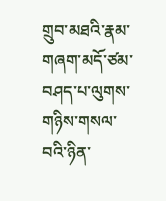གྲུབ་མཐའི་རྣམ་གཞག་མདོ་ཙམ་བཤད་པ་ལུགས་གཉིས་གསལ་བའི་ཉིན་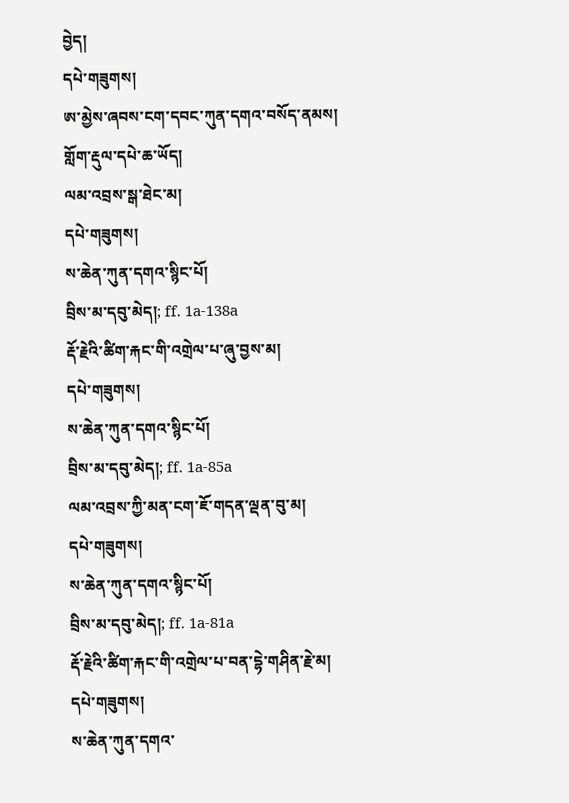བྱེད།
དཔེ་གཟུགས།
ཨ་མྱེས་ཞབས་ངག་དབང་ཀུན་དགའ་བསོད་ནམས།
གློག་རྡུལ་དཔེ་ཆ་ཡོད།
ལམ་འབྲས་སྒ་ཐེང་མ།
དཔེ་གཟུགས།
ས་ཆེན་ཀུན་དགའ་སྙིང་པོ།
བྲིས་མ་དབུ་མེད།; ff. 1a-138a
རྡོ་རྗེའི་ཚིག་རྐང་གི་འགྲེལ་པ་ཞུ་བྱས་མ།
དཔེ་གཟུགས།
ས་ཆེན་ཀུན་དགའ་སྙིང་པོ།
བྲིས་མ་དབུ་མེད།; ff. 1a-85a
ལམ་འབྲས་ཀྱི་མན་ངག་ཇོ་གདན་ལྡན་བུ་མ།
དཔེ་གཟུགས།
ས་ཆེན་ཀུན་དགའ་སྙིང་པོ།
བྲིས་མ་དབུ་མེད།; ff. 1a-81a
རྡོ་རྗེའི་ཚིག་རྐང་གི་འགྲེལ་པ་བན་དྷེ་གཤིན་རྗེ་མ།
དཔེ་གཟུགས།
ས་ཆེན་ཀུན་དགའ་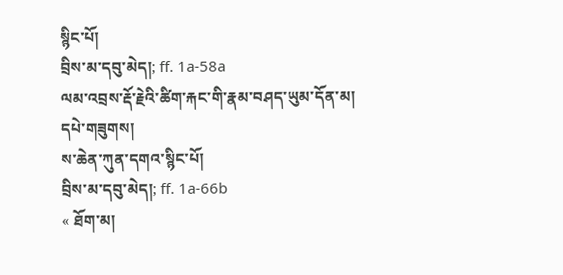སྙིང་པོ།
བྲིས་མ་དབུ་མེད།; ff. 1a-58a
ལམ་འབྲས་རྡོ་རྗེའི་ཚིག་རྐང་གི་རྣམ་བཤད་ཡུམ་དོན་མ།
དཔེ་གཟུགས།
ས་ཆེན་ཀུན་དགའ་སྙིང་པོ།
བྲིས་མ་དབུ་མེད།; ff. 1a-66b
« ཐོག་མ།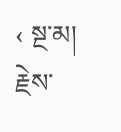‹ སྔ་མ།
རྗེས་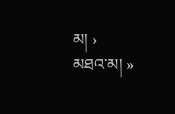མ། ›
མཐའ་མ། »